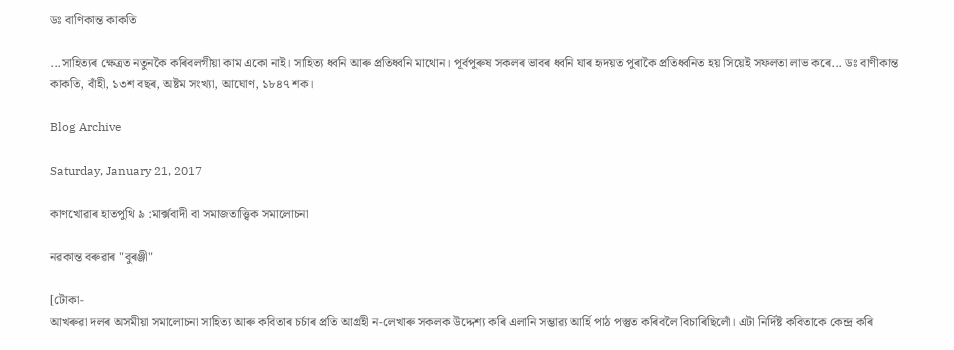ডঃ বাণিকান্ত কাকতি

...সাহিত্যৰ ক্ষেত্রত নতুনকৈ কৰিবলগীয়া কাম একো নাই। সাহিত্য ধ্বনি আৰু প্রতিধ্বনি মাথোন। পূর্বপুৰুষ সকলৰ ভাবৰ ধ্বনি যাৰ হৃদয়ত পুৰাকৈ প্রতিধ্বনিত হয় সিয়েই সফলতা লাভ কৰে... ডঃ বাণীকান্ত কাকতি, বাঁহী, ১৩শ বছৰ, অষ্টম সংখ্যা, আঘোণ, ১৮৪৭ শক।

Blog Archive

Saturday, January 21, 2017

কাণখোৱাৰ হাতপুথি ৯ :মাৰ্ক্সবাদী বা সমাজতাত্ত্বিক সমালোচনা

নৱকান্ত বৰুৱাৰ "বুৰঞ্জী"

[টোকা-
আখৰুৱা দলৰ অসমীয়া সমালোচনা সাহিত্য আৰু কবিতাৰ চৰ্চাৰ প্ৰতি আগ্ৰহী ন-লেখাৰু সকলক উদ্দেশ্য কৰি এলানি সম্ভাৱ্য আৰ্হি পাঠ পস্তুত কৰিবলৈ বিচাৰিছিলোঁ। এটা নিৰ্দিষ্ট কবিতাকে কেন্দ্ৰ কৰি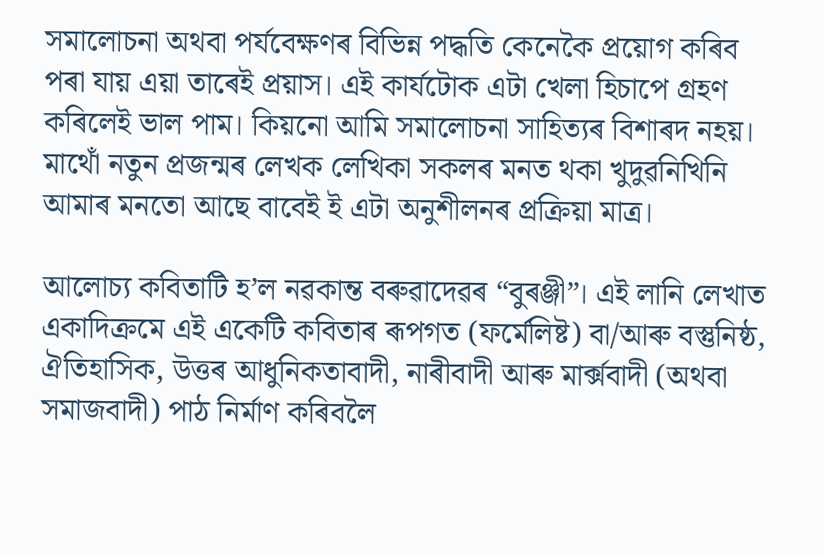সমালোচনা অথবা পৰ্যবেক্ষণৰ বিভিন্ন পদ্ধতি কেনেকৈ প্ৰয়োগ কৰিব পৰা যায় এয়া তাৰেই প্ৰয়াস। এই কাৰ্যটোক এটা খেলা হিচাপে গ্ৰহণ কৰিলেই ভাল পাম। কিয়নো আমি সমালোচনা সাহিত্যৰ বিশাৰদ নহয়। মাথোঁ নতুন প্ৰজন্মৰ লেখক লেখিকা সকলৰ মনত থকা খুদুৱনিখিনি আমাৰ মনতো আছে বাবেই ই এটা অনুশীলনৰ প্ৰক্ৰিয়া মাত্ৰ।

আলোচ্য কবিতাটি হ’ল নৱকান্ত বৰুৱাদেৱৰ “বুৰঞ্জী”। এই লানি লেখাত একাদিক্ৰমে এই একেটি কবিতাৰ ৰূপগত (ফৰ্মেলিষ্ট) বা/আৰু বস্তুনিষ্ঠ, ঐতিহাসিক, উত্তৰ আধুনিকতাবাদী, নাৰীবাদী আৰু মাৰ্ক্সবাদী (অথবা সমাজবাদী) পাঠ নিৰ্মাণ কৰিবলৈ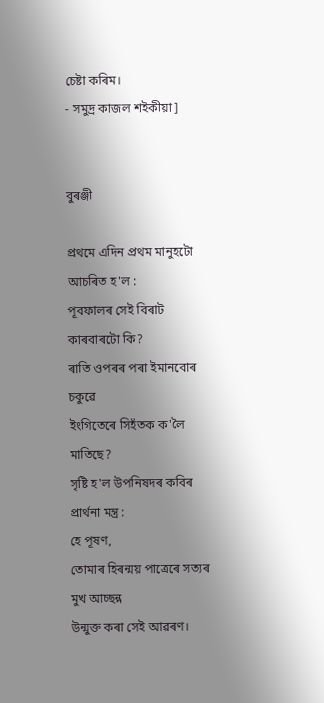চেষ্টা কৰিম।
- সমুদ্ৰ কাজল শইকীয়া]


বুৰঞ্জী

প্ৰথমে এদিন প্ৰথম মানুহটো আচৰিত হ'ল :
পূবফালৰ সেই বিৰাট কাৰবাৰটো কি?
ৰাতি ওপৰৰ পৰা ইমানবোৰ চকুৱে
ইংগিতেৰে সিহঁতক ক'লৈ মাতিছে?
সৃষ্টি হ'ল উপনিষদৰ কবিৰ প্ৰাৰ্থনা মন্ত্ৰ :
হে পূষণ,
তোমাৰ হিৰন্ময় পাত্ৰেৰে সত্যৰ মুখ আচ্ছন্ন
উন্মুক্ত কৰা সেই আৱৰণ।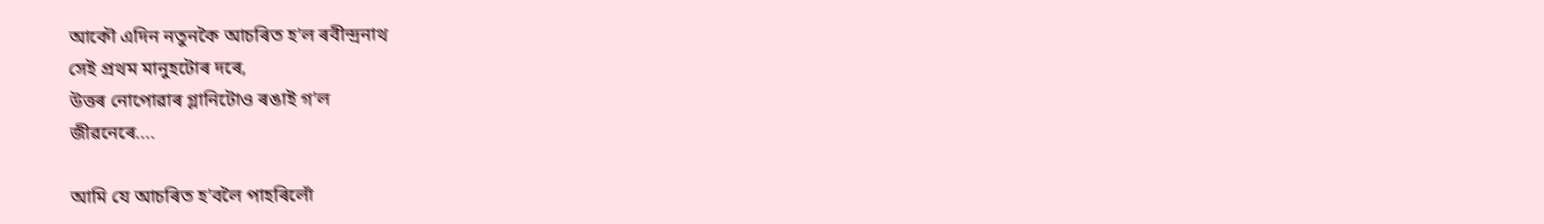আকৌ এদিন নতুনকৈ আচৰিত হ'ল ৰবীন্দ্ৰনাথ
সেই প্ৰথম মানুহটোৰ দৰে,
উত্তৰ নোপোৱাৰ গ্লানিটোও ৰঙাই গ'ল
জীৱনেৰে....

আমি যে আচৰিত হ'বলৈ পাহৰিলোঁ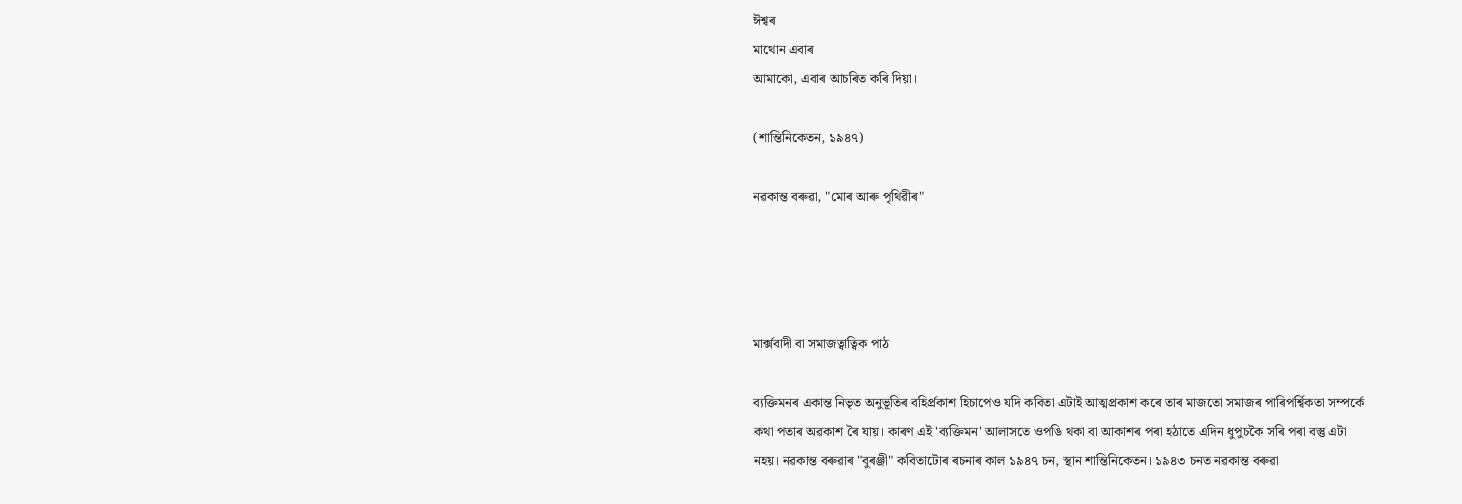ঈশ্বৰ
মাথোন এবাৰ
আমাকো, এবাৰ আচৰিত কৰি দিয়া।

(শান্তিনিকেতন, ১৯৪৭)

নৱকান্ত বৰুৱা, "মোৰ আৰু পৃথিৱীৰ"




মাৰ্ক্সবাদী বা সমাজত্বাত্বিক পাঠ

ব্যক্তিমনৰ একান্ত নিভৃত অনুভূতিৰ বহিৰ্প্ৰকাশ হিচাপেও যদি কবিতা এটাই আত্মপ্ৰকাশ কৰে তাৰ মাজতো সমাজৰ পাৰিপৰ্শ্বিকতা সম্পৰ্কে কথা পতাৰ অৱকাশ ৰৈ যায়। কাৰণ এই 'ব্যক্তিমন' আলাসতে ওপঙি থকা বা আকাশৰ পৰা হঠাতে এদিন ধুপুচকৈ সৰি পৰা বস্তু এটা নহয়। নৱকান্ত বৰুৱাৰ "বুৰঞ্জী" কবিতাটোৰ ৰচনাৰ কাল ১৯৪৭ চন, স্থান শান্তিনিকেতন। ১৯৪৩ চনত নৱকান্ত বৰুৱা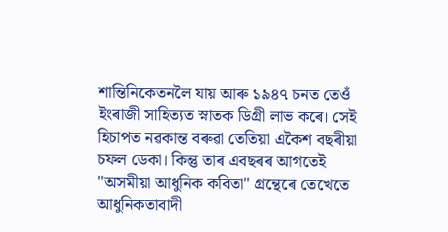শান্তিনিকেতনলৈ যায় আৰু ১৯৪৭ চনত তেওঁ ইংৰাজী সাহিত্যত স্নাতক ডিগ্ৰী লাভ কৰে। সেই হিচাপত নৱকান্ত বৰুৱা তেতিয়া একৈশ বছৰীয়া চফল ডেকা। কিন্তু তাৰ এবছৰৰ আগতেই "অসমীয়া আধুনিক কবিতা" গ্ৰন্থেৰে তেখেতে আধুনিকতাবাদী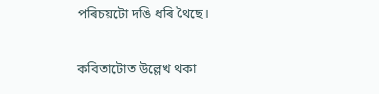পৰিচয়টো দঙি ধৰি থৈছে।

কবিতাটোত উল্লেখ থকা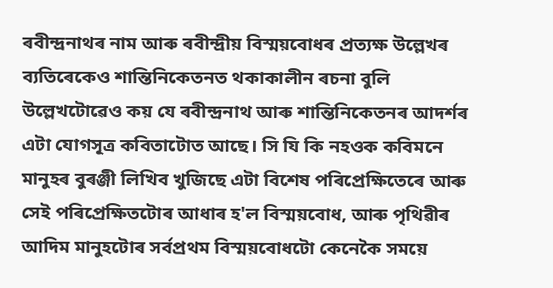ৰবীন্দ্ৰনাথৰ নাম আৰু ৰবীন্দ্ৰীয় বিস্ময়বোধৰ প্ৰত্যক্ষ উল্লেখৰ ব্যতিৰেকেও শান্তিনিকেতনত থকাকালীন ৰচনা বুলি উল্লেখটোৱেও কয় যে ৰবীন্দ্ৰনাথ আৰু শান্তিনিকেতনৰ আদৰ্শৰ এটা যোগসূত্ৰ কবিতাটোত আছে। সি যি কি নহওক কবিমনে মানুহৰ বুৰঞ্জী লিখিব খুজিছে এটা বিশেষ পৰিপ্ৰেক্ষিতেৰে আৰু সেই পৰিপ্ৰেক্ষিতটোৰ আধাৰ হ'ল বিস্ময়বোধ, আৰু পৃথিৱীৰ আদিম মানুহটোৰ সৰ্বপ্ৰথম বিস্ময়বোধটো কেনেকৈ সময়ে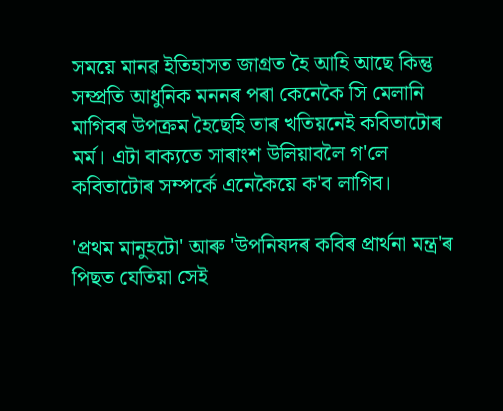সময়ে মানৱ ইতিহাসত জাগ্ৰত হৈ আহি আছে কিন্তু সম্প্ৰতি আধুনিক মননৰ পৰা কেনেকৈ সি মেলানি মাগিবৰ উপক্ৰম হৈছেহি তাৰ খতিয়নেই কবিতাটোৰ মৰ্ম। এটা বাক্যতে সাৰাংশ উলিয়াবলৈ গ'লে কবিতাটোৰ সম্পৰ্কে এনেকৈয়ে ক'ব লাগিব।

'প্ৰথম মানুহটো' আৰু 'উপনিষদৰ কবিৰ প্ৰাৰ্থনা মন্ত্ৰ'ৰ পিছত যেতিয়া সেই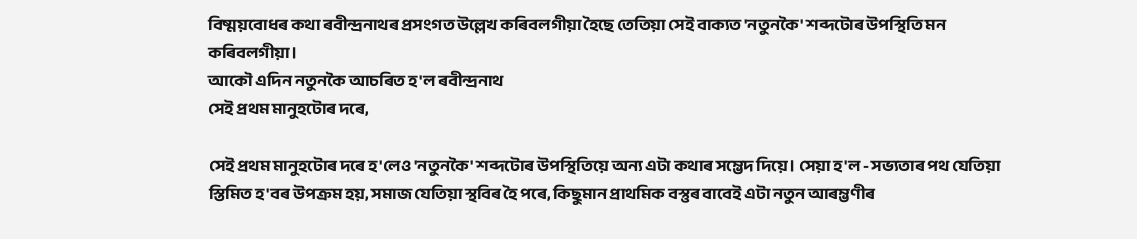বিষ্ময়বোধৰ কথা ৰবীন্দ্ৰনাথৰ প্ৰসংগত উল্লেখ কৰিবলগীয়া হৈছে তেতিয়া সেই বাক্যত 'নতুনকৈ' শব্দটোৰ উপস্থিতি মন কৰিবলগীয়া।
আকৌ এদিন নতুনকৈ আচৰিত হ'ল ৰবীন্দ্ৰনাথ
সেই প্ৰথম মানুহটোৰ দৰে,

সেই প্ৰথম মানুহটোৰ দৰে হ'লেও 'নতুনকৈ' শব্দটোৰ উপস্থিতিয়ে অন্য এটা কথাৰ সম্ভেদ দিয়ে। সেয়া হ'ল - সভ্যতাৰ পথ যেতিয়া স্তিমিত হ'বৰ উপক্ৰম হয়, সমাজ যেতিয়া স্থবিৰ হৈ পৰে, কিছুমান প্ৰাথমিক বস্তুৰ বাবেই এটা নতুন আৰম্ভণীৰ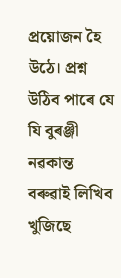প্ৰয়োজন হৈ উঠে। প্ৰশ্ন উঠিব পাৰে যে যি বুৰঞ্জী নৱকান্ত বৰুৱাই লিখিব খুজিছে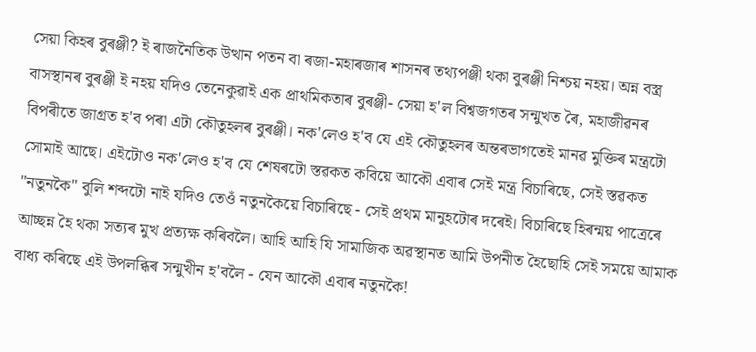সেয়া কিহৰ বুৰঞ্জী? ই ৰাজনৈতিক উত্থান পতন বা ৰজা-মহাৰজাৰ শাসনৰ তথ্যপঞ্জী থকা বুৰঞ্জী নিশ্চয় নহয়। অন্ন বস্ত্ৰ বাসস্থানৰ বুৰঞ্জী ই নহয় যদিও তেনেকুৱাই এক প্ৰাথমিকতাৰ বুৰঞ্জী- সেয়া হ'ল বিশ্বজগতৰ সন্মুখত ৰৈ, মহাজীৱনৰ বিপৰীতে জাগ্ৰত হ'ব পৰা এটা কৌতুহলৰ বুৰঞ্জী। নক'লেও হ'ব যে এই কৌতুহলৰ অন্তৰভাগতেই মানৱ মুক্তিৰ মন্ত্ৰটো সোমাই আছে। এইটোও নক'লেও হ'ব যে শেষৰটো স্তৱকত কবিয়ে আকৌ এবাৰ সেই মন্ত্ৰ বিচাৰিছে, সেই স্তৱকত "নতুনকৈ" বুলি শব্দটো নাই যদিও তেওঁ নতুনকৈয়ে বিচাৰিছে - সেই প্ৰথম মানুহটোৰ দৰেই। বিচাৰিছে হিৰন্ময় পাত্ৰেৰে আচ্ছন্ন হৈ থকা সত্যৰ মুখ প্ৰত্যক্ষ কৰিবলৈ। আহি আহি যি সামাজিক অৱস্থানত আমি উপনীত হৈছোহি সেই সময়ে আমাক বাধ্য কৰিছে এই উপলব্ধিৰ সন্মুখীন হ'বলৈ - যেন আকৌ এবাৰ নতুনকৈ!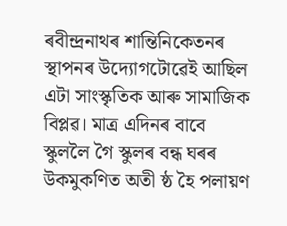ৰবীন্দ্ৰনাথৰ শান্তিনিকেতনৰ স্থাপনৰ উদ্যোগটোৱেই আছিল এটা সাংস্কৃতিক আৰু সামাজিক বিপ্লৱ। মাত্ৰ এদিনৰ বাবে স্কুললৈ গৈ স্কুলৰ বন্ধ ঘৰৰ উকমুকণিত অতী ষ্ঠ হৈ পলায়ণ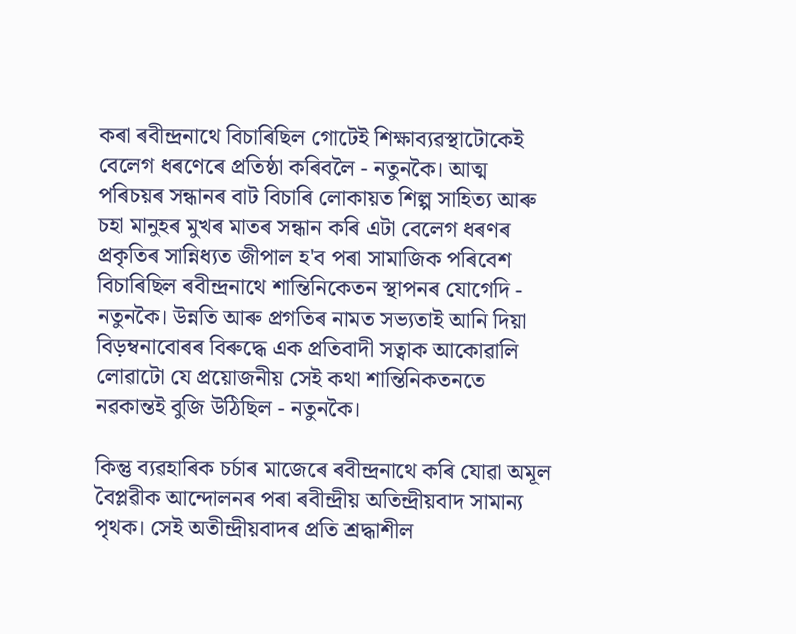কৰা ৰবীন্দ্ৰনাথে বিচাৰিছিল গোটেই শিক্ষাব্যৱস্থাটোকেই বেলেগ ধৰণেৰে প্ৰতিষ্ঠা কৰিবলৈ - নতুনকৈ। আত্ম পৰিচয়ৰ সন্ধানৰ বাট বিচাৰি লোকায়ত শিল্প সাহিত্য আৰু চহা মানুহৰ মুখৰ মাতৰ সন্ধান কৰি এটা বেলেগ ধৰণৰ প্ৰকৃতিৰ সান্নিধ্যত জীপাল হ'ব পৰা সামাজিক পৰিবেশ বিচাৰিছিল ৰবীন্দ্ৰনাথে শান্তিনিকেতন স্থাপনৰ যোগেদি - নতুনকৈ। উন্নতি আৰু প্ৰগতিৰ নামত সভ্যতাই আনি দিয়া বিড়ম্বনাবোৰৰ বিৰুদ্ধে এক প্ৰতিবাদী সত্বাক আকোৱালি লোৱাটো যে প্ৰয়োজনীয় সেই কথা শান্তিনিকতনতে নৱকান্তই বুজি উঠিছিল - নতুনকৈ।

কিন্তু ব্যৱহাৰিক চৰ্চাৰ মাজেৰে ৰবীন্দ্ৰনাথে কৰি যোৱা অমূল বৈপ্লৱীক আন্দোলনৰ পৰা ৰবীন্দ্ৰীয় অতিন্দ্ৰীয়বাদ সামান্য পৃথক। সেই অতীন্দ্ৰীয়বাদৰ প্ৰতি শ্ৰদ্ধাশীল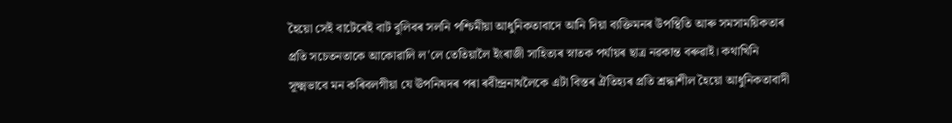হৈয়ো সেই বাটেৰেই বাট বুলিবৰ সলনি পশ্চিমীয়া আধুনিকতাবাদে আনি দিয়া ব্যক্তিমনৰ উপস্থিতি আৰু সমসাময়িকতাৰ প্ৰতি সচেতনতাকে আকোৱালি ল'লে তেতিয়ালৈ ইংৰাজী সাহিত্যৰ স্নাতক পৰ্যায়ৰ ছাত্ৰ নৱকান্ত বৰুৱাই। কথাখিনি সূক্ষ্মভাবে মন কৰিবলগীয়া যে ঊপনিষদৰ পৰা ৰবীন্দ্ৰনাথলৈকে এটা বিস্তৰ ঐতিহ্যৰ প্ৰতি শ্ৰদ্ধাশীল হৈয়ো আধুনিকতাবাদী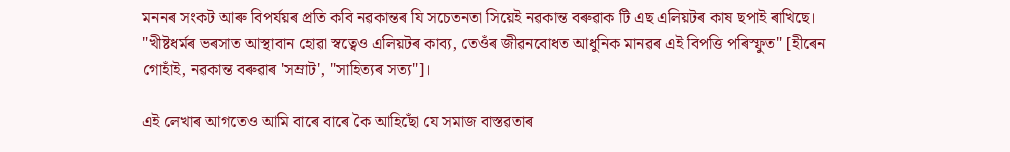মননৰ সংকট আৰু বিপৰ্যয়ৰ প্ৰতি কবি নৱকান্তৰ যি সচেতনতা সিয়েই নৱকান্ত বৰুৱাক টি এছ এলিয়টৰ কাষ ছপাই ৰাখিছে। "খীষ্টধৰ্মৰ ভৰসাত আস্থাবান হোৱা স্বত্বেও এলিয়টৰ কাব্য, তেওঁৰ জীৱনবোধত আধুনিক মানৱৰ এই বিপত্তি পৰিস্ফুত" [হীৰেন গোহাঁই, নৱকান্ত বৰুৱাৰ 'সম্ৰাট', "সাহিত্যৰ সত্য"]।

এই লেখাৰ আগতেও আমি বাৰে বাৰে কৈ আহিছোঁ যে সমাজ বাস্তৱতাৰ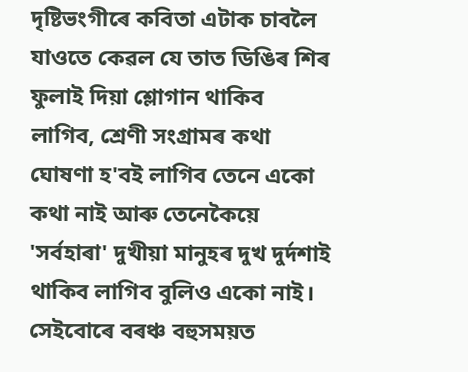দৃষ্টিভংগীৰে কবিতা এটাক চাবলৈ যাওতে কেৱল যে তাত ডিঙিৰ শিৰ ফুলাই দিয়া শ্লোগান থাকিব লাগিব, শ্ৰেণী সংগ্ৰামৰ কথা ঘোষণা হ'বই লাগিব তেনে একো কথা নাই আৰু তেনেকৈয়ে 'সৰ্বহাৰা' দুখীয়া মানুহৰ দুখ দুৰ্দশাই থাকিব লাগিব বুলিও একো নাই। সেইবোৰে বৰঞ্চ বহুসময়ত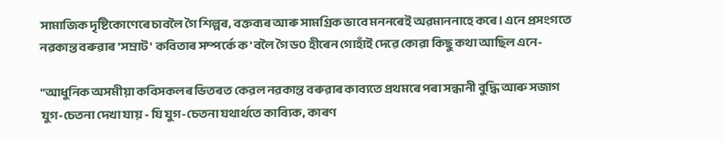সামাজিক দৃষ্টিকোণেৰে চাবলৈ গৈ শিল্পৰ, বক্তব্যৰ আৰু সামগ্ৰিক ভাবে মননৰেই অৱমাননাহে কৰে। এনে প্ৰসংগতে নৱকান্ত বৰুৱাৰ 'সম্ৰাট' কবিতাৰ সম্পৰ্কে ক'বলৈ গৈ ড০ হীৰেন গোহাঁই দেৱে কোৱা কিছু কথা আছিল এনে-

"আধুনিক অসমীয়া কবিসকলৰ ভিতৰত কেৱল নৱকান্ত বৰুৱাৰ কাব্যতে প্ৰথমৰে পৰা সন্ধানী বুদ্ধি আৰু সজাগ যুগ-চেতনা দেখা যায় - যি যুগ-চেতনা যথাৰ্থতে কাব্যিক, কাৰণ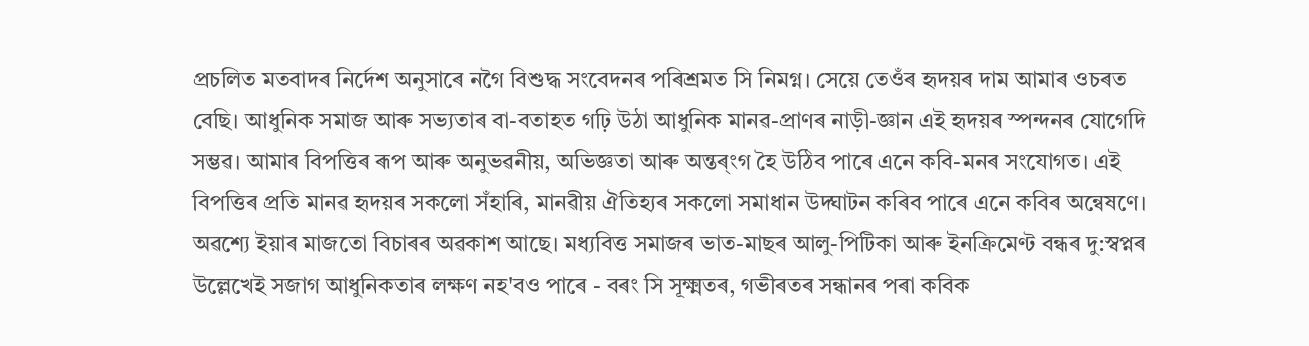প্ৰচলিত মতবাদৰ নিৰ্দেশ অনুসাৰে নগৈ বিশুদ্ধ সংবেদনৰ পৰিশ্ৰমত সি নিমগ্ন। সেয়ে তেওঁৰ হৃদয়ৰ দাম আমাৰ ওচৰত বেছি। আধুনিক সমাজ আৰু সভ্যতাৰ বা-বতাহত গঢ়ি উঠা আধুনিক মানৱ-প্ৰাণৰ নাড়ী-জ্ঞান এই হৃদয়ৰ স্পন্দনৰ যোগেদি সম্ভৱ। আমাৰ বিপত্তিৰ ৰূপ আৰু অনুভৱনীয়, অভিজ্ঞতা আৰু অন্তৰ্ংগ হৈ উঠিব পাৰে এনে কবি-মনৰ সংযোগত। এই বিপত্তিৰ প্ৰতি মানৱ হৃদয়ৰ সকলো সঁহাৰি, মানৱীয় ঐতিহ্যৰ সকলো সমাধান উদ্ঘাটন কৰিব পাৰে এনে কবিৰ অন্বেষণে। অৱশ্যে ইয়াৰ মাজতো বিচাৰৰ অৱকাশ আছে। মধ্যবিত্ত সমাজৰ ভাত-মাছৰ আলু-পিটিকা আৰু ইনক্ৰিমেণ্ট বন্ধৰ দু:স্বপ্নৰ উল্লেখেই সজাগ আধুনিকতাৰ লক্ষণ নহ'বও পাৰে - বৰং সি সূক্ষ্মতৰ, গভীৰতৰ সন্ধানৰ পৰা কবিক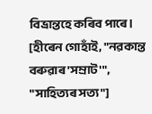বিভ্ৰান্তহে কৰিব পাৰে।
[হীৰেন গোহাঁই, "নৱকান্ত বৰুৱাৰ 'সম্ৰাট'", "সাহিত্যৰ সত্য"]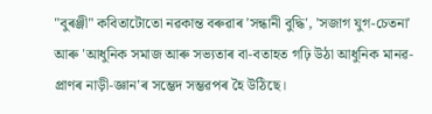"বুৰঞ্জী" কবিতাটোতো নৱকান্ত বৰুৱাৰ 'সন্ধানী বুদ্ধি', 'সজাগ যুগ-চেতনা' আৰু 'আধুনিক সমাজ আৰু সভ্যতাৰ বা-বতাহত গঢ়ি উঠা আধুনিক মানৱ-প্ৰাণৰ নাড়ী-জ্ঞান'ৰ সম্ভেদ সম্ভৱপৰ হৈ উঠিছে।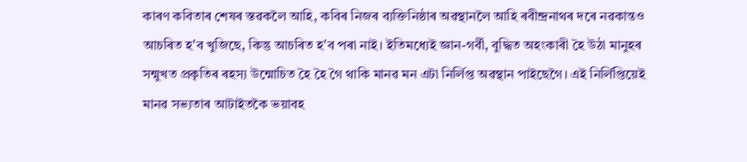কাৰণ কবিতাৰ শেষৰ স্তৱকলৈ আহি, কবিৰ নিজৰ ব্যক্তিনিষ্ঠাৰ অৱস্থানলৈ আহি ৰবীন্দ্ৰনাথৰ দৰে নৱকান্তও আচৰিত হ'ব খুজিছে, কিন্তু আচৰিত হ'ব পৰা নাই। ইতিমধ্যেই জ্ঞান-গৰ্বী, বুদ্ধিত অহংকাৰী হৈ উঠা মানুহৰ সন্মুখত প্ৰকৃতিৰ ৰহস্য উন্মোচিত হৈ হৈ গৈ থাকি মানৱ মন এটা নিৰ্লিপ্ত অৱস্থান পাইছেগৈ। এই নিৰ্লিপ্তিয়েই মানৱ সভ্যতাৰ আটাইতকৈ ভয়াবহ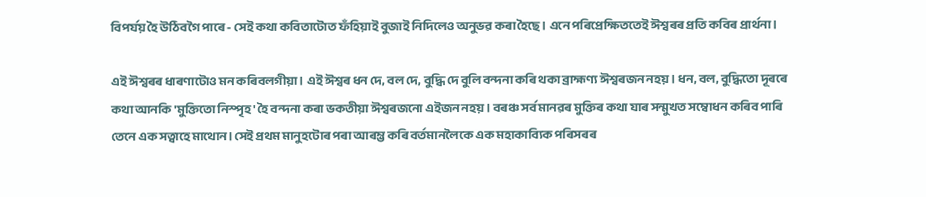বিপৰ্যয় হৈ উঠিবগৈ পাৰে - সেই কথা কবিতাটোত ফঁহিয়াই বুজাই নিদিলেও অনুভৱ কৰা হৈছে। এনে পৰিপ্ৰেক্ষিততেই ঈশ্বৰৰ প্ৰতি কবিৰ প্ৰাৰ্থনা।

এই ঈশ্বৰৰ ধাৰণাটোও মন কৰিবলগীয়া। এই ঈশ্বৰ ধন দে, বল দে, বুদ্ধি দে বুলি বন্দনা কৰি থকা ব্ৰাহ্মণ্য ঈশ্বৰজন নহয়। ধন, বল, বুদ্ধিতো দূৰৰে কথা আনকি 'মুক্তিতো নিস্পৃহ' হৈ বন্দনা কৰা ভকতীয়া ঈশ্বৰজনো এইজন নহয়। বৰঞ্চ সৰ্ব মানৱৰ মুক্তিৰ কথা যাৰ সন্মুখত সম্বোধন কৰিব পাৰি তেনে এক সত্বাহে মাথোন। সেই প্ৰথম মানুহটোৰ পৰা আৰম্ভ কৰি বৰ্তমানলৈকে এক মহাকাব্যিক পৰিসৰৰ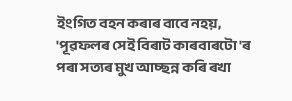ইংগিত বহন কৰাৰ বাবে নহয়, 'পূৱফলৰ সেই বিৰাট কাৰবাৰটো'ৰ পৰা সত্যৰ মুখ আচ্ছন্ন কৰি ৰখা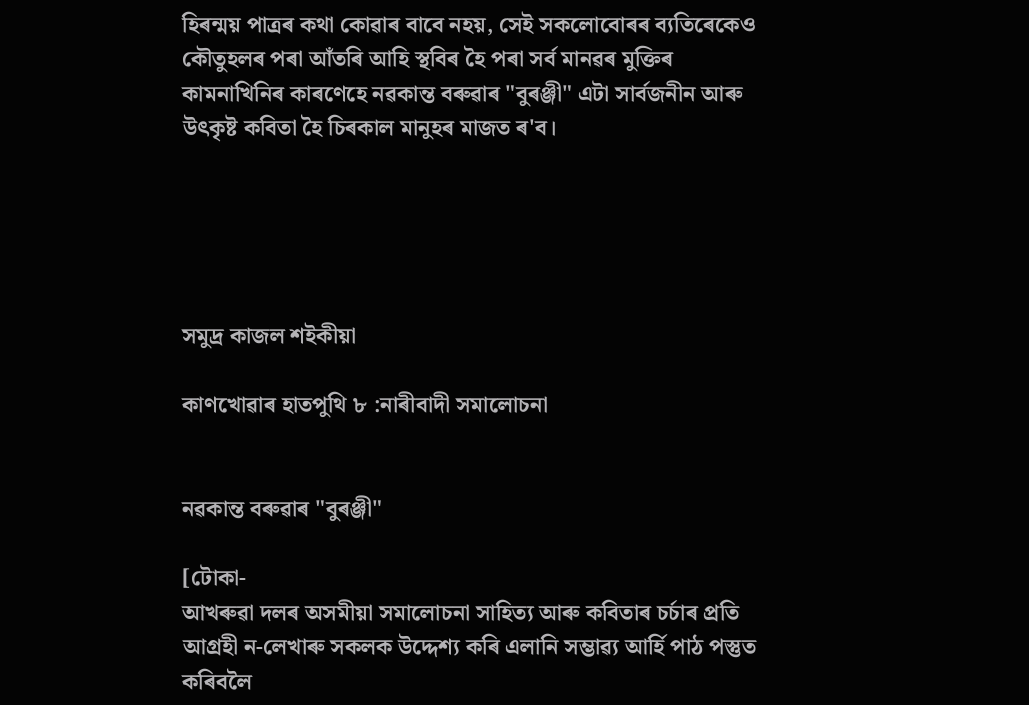হিৰন্ময় পাত্ৰৰ কথা কোৱাৰ বাবে নহয়, সেই সকলোবোৰৰ ব্যতিৰেকেও কৌতুহলৰ পৰা আঁতৰি আহি স্থবিৰ হৈ পৰা সৰ্ব মানৱৰ মুক্তিৰ কামনাখিনিৰ কাৰণেহে নৱকান্ত বৰুৱাৰ "বুৰঞ্জী" এটা সাৰ্বজনীন আৰু উৎকৃষ্ট কবিতা হৈ চিৰকাল মানুহৰ মাজত ৰ'ব।





সমুদ্র কাজল শইকীয়া

কাণখোৱাৰ হাতপুথি ৮ :নাৰীবাদী সমালোচনা


নৱকান্ত বৰুৱাৰ "বুৰঞ্জী"

[টোকা-
আখৰুৱা দলৰ অসমীয়া সমালোচনা সাহিত্য আৰু কবিতাৰ চৰ্চাৰ প্ৰতি আগ্ৰহী ন-লেখাৰু সকলক উদ্দেশ্য কৰি এলানি সম্ভাৱ্য আৰ্হি পাঠ পস্তুত কৰিবলৈ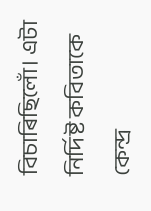বিচাৰিছিলোঁ। এটা নিৰ্দিষ্ট কবিতাকে কেন্দ্ৰ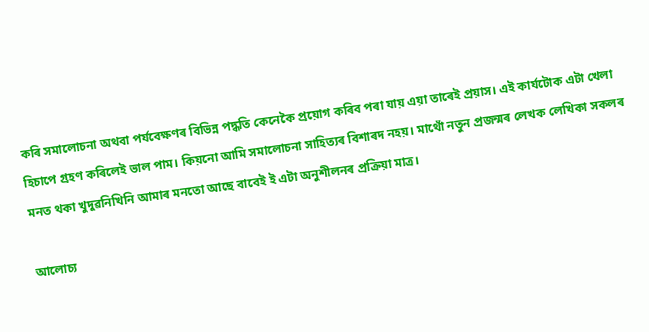কৰি সমালোচনা অথবা পৰ্যবেক্ষণৰ বিভিন্ন পদ্ধতি কেনেকৈ প্ৰয়োগ কৰিব পৰা যায় এয়া তাৰেই প্ৰয়াস। এই কাৰ্যটোক এটা খেলা হিচাপে গ্ৰহণ কৰিলেই ভাল পাম। কিয়নো আমি সমালোচনা সাহিত্যৰ বিশাৰদ নহয়। মাথোঁ নতুন প্ৰজন্মৰ লেখক লেখিকা সকলৰ মনত থকা খুদুৱনিখিনি আমাৰ মনতো আছে বাবেই ই এটা অনুশীলনৰ প্ৰক্ৰিয়া মাত্ৰ।

আলোচ্য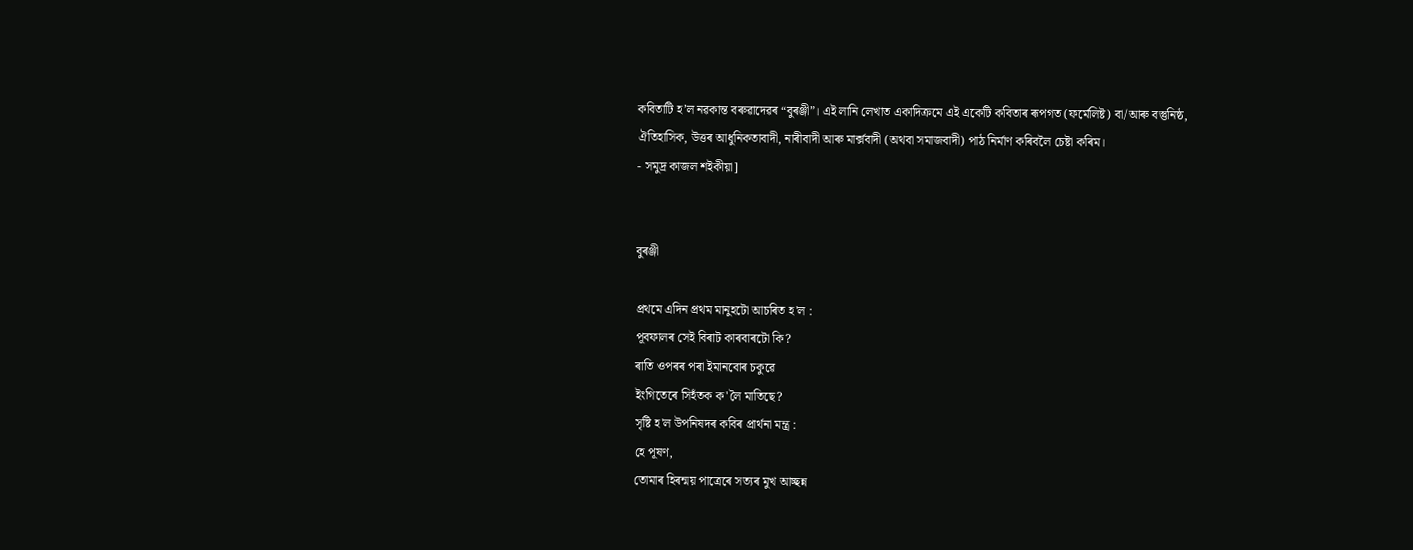কবিতাটি হ’ল নৱকান্ত বৰুৱাদেৱৰ “বুৰঞ্জী”। এই লানি লেখাত একাদিক্ৰমে এই একেটি কবিতাৰ ৰূপগত (ফৰ্মেলিষ্ট) বা/আৰু বস্তুনিষ্ঠ, ঐতিহাসিক, উত্তৰ আধুনিকতাবাদী, নাৰীবাদী আৰু মাৰ্ক্সবাদী (অথবা সমাজবাদী) পাঠ নিৰ্মাণ কৰিবলৈ চেষ্টা কৰিম।
- সমুদ্ৰ কাজল শইকীয়া]


বুৰঞ্জী

প্ৰথমে এদিন প্ৰথম মানুহটো আচৰিত হ'ল :
পূবফালৰ সেই বিৰাট কাৰবাৰটো কি?
ৰাতি ওপৰৰ পৰা ইমানবোৰ চকুৱে
ইংগিতেৰে সিহঁতক ক'লৈ মাতিছে?
সৃষ্টি হ'ল উপনিষদৰ কবিৰ প্ৰাৰ্থনা মন্ত্ৰ :
হে পূষণ,
তোমাৰ হিৰন্ময় পাত্ৰেৰে সত্যৰ মুখ আচ্ছন্ন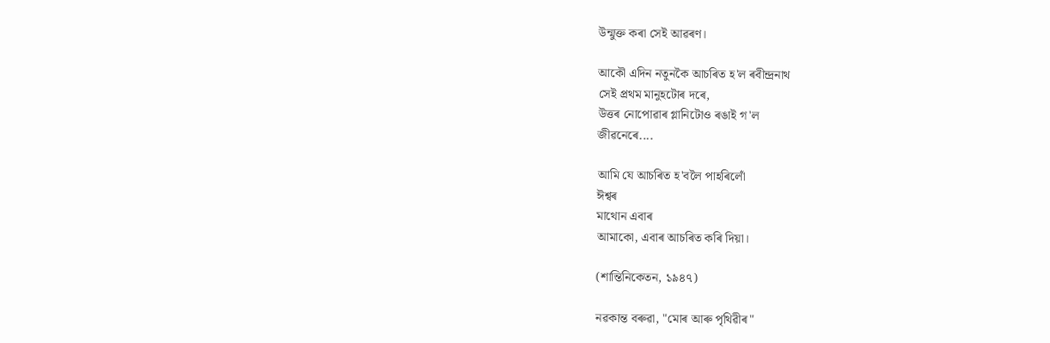উন্মুক্ত কৰা সেই আৱৰণ।

আকৌ এদিন নতুনকৈ আচৰিত হ'ল ৰবীন্দ্ৰনাথ
সেই প্ৰথম মানুহটোৰ দৰে,
উত্তৰ নোপোৱাৰ গ্লানিটোও ৰঙাই গ'ল
জীৱনেৰে....

আমি যে আচৰিত হ'বলৈ পাহৰিলোঁ
ঈশ্বৰ
মাথোন এবাৰ
আমাকো, এবাৰ আচৰিত কৰি দিয়া।

(শান্তিনিকেতন, ১৯৪৭)

নৱকান্ত বৰুৱা, "মোৰ আৰু পৃথিৱীৰ"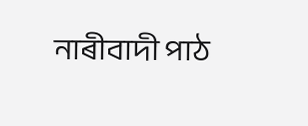নাৰীবাদী পাঠ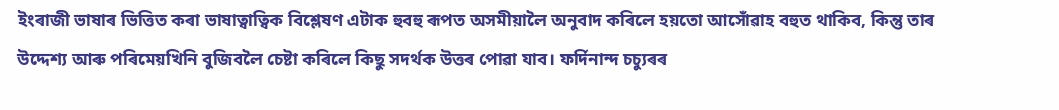ইংৰাজী ভাষাৰ ভিত্তিত কৰা ভাষাত্বাত্বিক বিশ্লেষণ এটাক হুবহু ৰূপত অসমীয়ালৈ অনুবাদ কৰিলে হয়তো আসোঁৱাহ বহুত থাকিব, কিন্তু তাৰ উদ্দেশ্য আৰু পৰিমেয়খিনি বুজিবলৈ চেষ্টা কৰিলে কিছু সদৰ্থক উত্তৰ পোৱা যাব। ফৰ্দিনান্দ চচ্যুৰৰ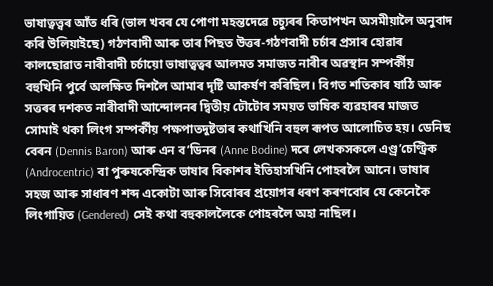ভাষাত্বত্ত্বৰ আঁত ধৰি (ভাল খবৰ যে পোণা মহন্তদেৱে চচ্যুৰৰ কিতাপখন অসমীয়ালৈ অনুবাদ কৰি উলিয়াইছে) গঠণবাদী আৰু তাৰ পিছত উত্তৰ-গঠণবাদী চৰ্চাৰ প্ৰসাৰ হোৱাৰ কালছোৱাত নাৰীবাদী চৰ্চায়ো ভাষাত্বত্বৰ আলমত সমাজত নাৰীৰ অৱস্থান সম্পৰ্কীয় বহুখিনি পুৰ্বে অলক্ষিত দিশলৈ আমাৰ দৃষ্টি আকৰ্ষণ কৰিছিল। বিগত শতিকাৰ ষাঠি আৰু সত্তৰৰ দশকত নাৰীবাদী আন্দোলনৰ দ্বিতীয় ঢৌটোৰ সময়ত ভাষিক ব্যৱহাৰৰ মাজত সোমাই থকা লিংগ সম্পৰ্কীয় পক্ষপাতদুষ্টতাৰ কথাখিনি বহুল ৰূপত আলোচিত হয়। ডেনিছ বেৰন (Dennis Baron) আৰু এন ব’ডিনৰ (Anne Bodine) দৰে লেখকসকলে এণ্ড্ৰ’চেণ্ট্ৰিক (Androcentric) বা পুৰুষকেন্দ্ৰিক ভাষাৰ বিকাশৰ ইতিহাসখিনি পোহৰলৈ আনে। ভাষাৰ সহজ আৰু সাধাৰণ শব্দ একোটা আৰু সিবোৰৰ প্ৰয়োগৰ ধৰণ কৰণবোৰ যে কেনেকৈ লিংগায়িত (Gendered) সেই কথা বহুকাললৈকে পোহৰলৈ অহা নাছিল।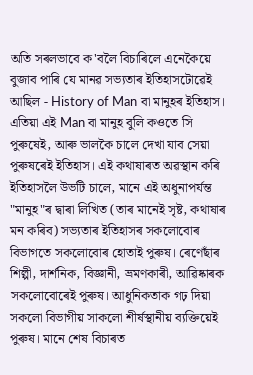অতি সৰলভাবে ক'বলৈ বিচাৰিলে এনেকৈয়ে বুজাব পাৰি যে মানৱ সভ্যতাৰ ইতিহাসটোৱেই আছিল - History of Man বা মানুহৰ ইতিহাস। এতিয়া এই Man বা মানুহ বুলি কওতে সি পুৰুষেই, আৰু ভালকৈ চালে দেখা যাব সেয়া পুৰুষৰেই ইতিহাস। এই কথাষাৰত অৱস্থান কৰি ইতিহাসলৈ উভটি চালে, মানে এই অধুনাপৰ্যন্ত "মানুহ"ৰ দ্বাৰা লিখিত (তাৰ মানেই সৃষ্ট, কথাষাৰ মন কৰিব) সভ্যতাৰ ইতিহাসৰ সকলোবোৰ বিভাগতে সকলোবোৰ হোতাই পুৰুষ। ৰেণেছাঁৰ শিল্পী, দাৰ্শনিক, বিজ্ঞানী, ভ্ৰমণকাৰী, আৱিষ্কাৰক সকলোবোৰেই পুৰুষ। আধুনিকতাক গঢ় দিয়া সকলো বিভাগীয় সাকলো শীৰ্ষস্থানীয় ব্যক্তিয়েই পুৰুষ। মানে শেষ বিচাৰত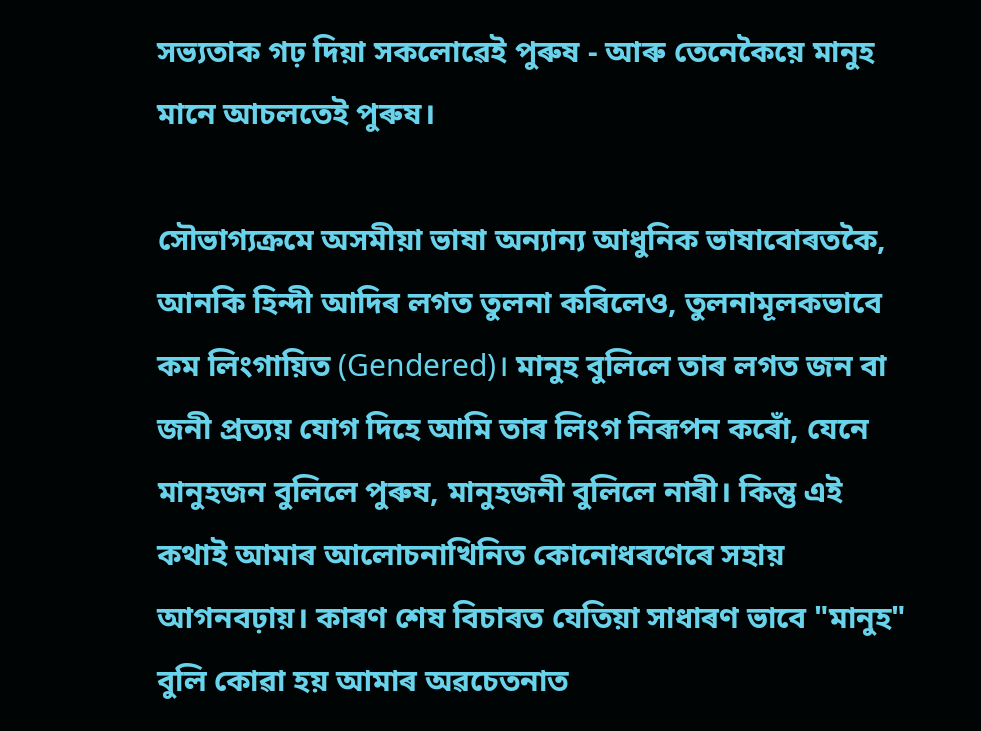সভ্যতাক গঢ় দিয়া সকলোৱেই পুৰুষ - আৰু তেনেকৈয়ে মানুহ মানে আচলতেই পুৰুষ।

সৌভাগ্যক্ৰমে অসমীয়া ভাষা অন্যান্য আধুনিক ভাষাবোৰতকৈ, আনকি হিন্দী আদিৰ লগত তুলনা কৰিলেও, তুলনামূলকভাবে কম লিংগায়িত (Gendered)। মানুহ বুলিলে তাৰ লগত জন বা জনী প্ৰত্যয় যোগ দিহে আমি তাৰ লিংগ নিৰূপন কৰোঁ, যেনে মানুহজন বুলিলে পুৰুষ, মানুহজনী বুলিলে নাৰী। কিন্তু এই কথাই আমাৰ আলোচনাখিনিত কোনোধৰণেৰে সহায় আগনবঢ়ায়। কাৰণ শেষ বিচাৰত যেতিয়া সাধাৰণ ভাবে "মানুহ" বুলি কোৱা হয় আমাৰ অৱচেতনাত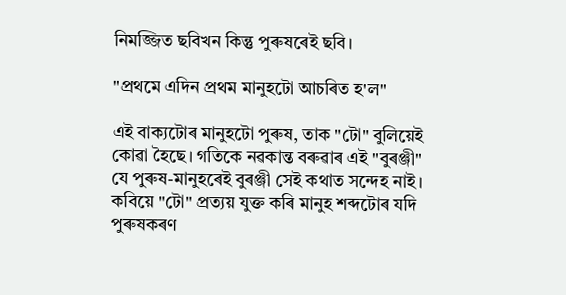নিমজ্জিত ছবিখন কিন্তু পুৰুষৰেই ছবি।

"প্ৰথমে এদিন প্ৰথম মানুহটো আচৰিত হ'ল"

এই বাক্যটোৰ মানুহটো পুৰুষ, তাক "টো" বুলিয়েই কোৱা হৈছে। গতিকে নৱকান্ত বৰুৱাৰ এই "বুৰঞ্জী" যে পুৰুষ-মানুহৰেই বুৰঞ্জী সেই কথাত সন্দেহ নাই। কবিয়ে "টো" প্ৰত্যয় যুক্ত কৰি মানুহ শব্দটোৰ যদি পুৰুষকৰণ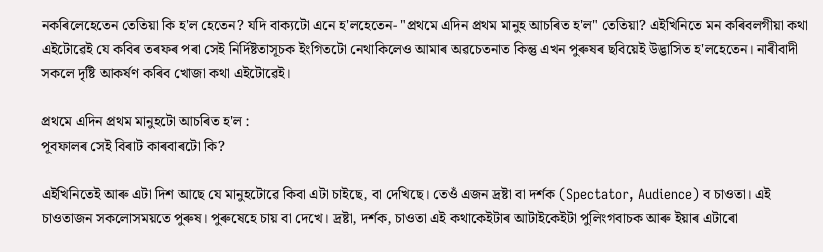নকৰিলেহেতেন তেতিয়া কি হ'ল হেতেন? যদি বাক্যটো এনে হ'লহেতেন- "প্ৰথমে এদিন প্ৰথম মানুহ আচৰিত হ'ল" তেতিয়া? এইখিনিতে মন কৰিবলগীয়া কথা এইটোৱেই যে কবিৰ তৰফৰ পৰা সেই নিৰ্দিষ্টতাসূচক ইংগিতটো নেথাকিলেও আমাৰ অৱচেতনাত কিন্তু এখন পুৰুষৰ ছবিয়েই উদ্ভাসিত হ'লহেতেন। নাৰীবাদী সকলে দৃষ্টি আকৰ্ষণ কৰিব খোজা কথা এইটোৱেই।

প্ৰথমে এদিন প্ৰথম মানুহটো আচৰিত হ'ল :
পূবফালৰ সেই বিৰাট কাৰবাৰটো কি?

এইখিনিতেই আৰু এটা দিশ আছে যে মানুহটোৱে কিবা এটা চাইছে, বা দেখিছে। তেওঁ এজন দ্ৰষ্টা বা দৰ্শক (Spectator, Audience) ব চাওতা। এই চাওতাজন সকলোসময়তে পুৰুষ। পুৰুষেহে চায় বা দেখে। দ্ৰষ্টা, দৰ্শক, চাওতা এই কথাকেইটাৰ আটাইকেইটা পুলিংগবাচক আৰু ইয়াৰ এটাৰো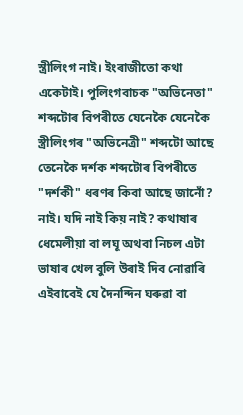স্ত্ৰীলিংগ নাই। ইংৰাজীতো কথা একেটাই। পুলিংগবাচক "অভিনেতা" শব্দটোৰ বিপৰীতে যেনেকৈ যেনেকৈ স্ত্ৰীলিংগৰ "অভিনেত্ৰী" শব্দটো আছে তেনেকৈ দৰ্শক শব্দটোৰ বিপৰীতে "দৰ্শকী" ধৰণৰ কিবা আছে জানোঁ? নাই। যদি নাই কিয় নাই? কথাষাৰ ধেমেলীয়া বা লঘূ অথবা নিচল এটা ভাষাৰ খেল বুলি উৰাই দিব নোৱাৰি এইবাবেই যে দৈনন্দিন ঘৰুৱা বা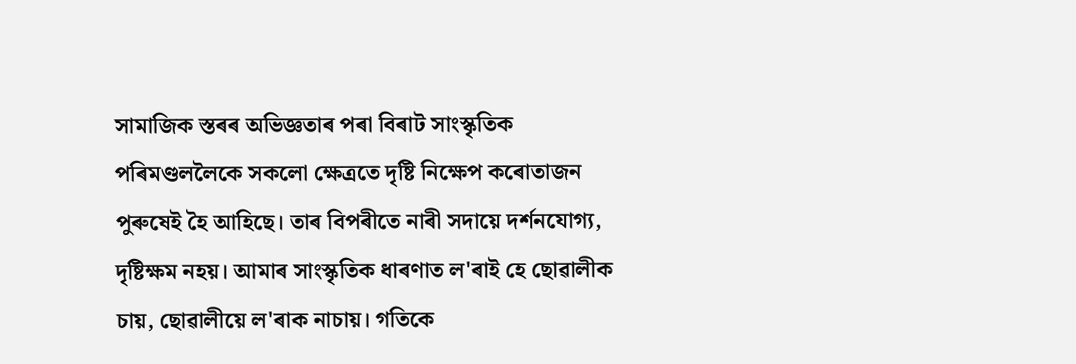সামাজিক স্তৰৰ অভিজ্ঞতাৰ পৰা বিৰাট সাংস্কৃতিক পৰিমণ্ডললৈকে সকলো ক্ষেত্ৰতে দৃষ্টি নিক্ষেপ কৰোতাজন পুৰুষেই হৈ আহিছে। তাৰ বিপৰীতে নাৰী সদায়ে দৰ্শনযোগ্য, দৃষ্টিক্ষম নহয়। আমাৰ সাংস্কৃতিক ধাৰণাত ল'ৰাই হে ছোৱালীক চায়, ছোৱালীয়ে ল'ৰাক নাচায়। গতিকে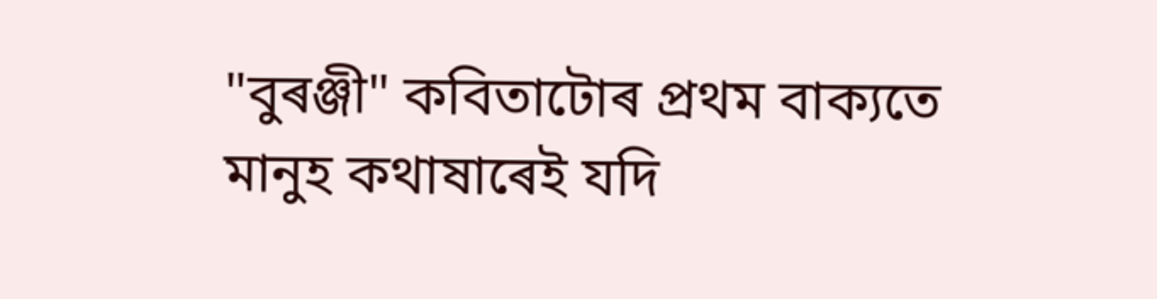"বুৰঞ্জী" কবিতাটোৰ প্ৰথম বাক্যতে মানুহ কথাষাৰেই যদি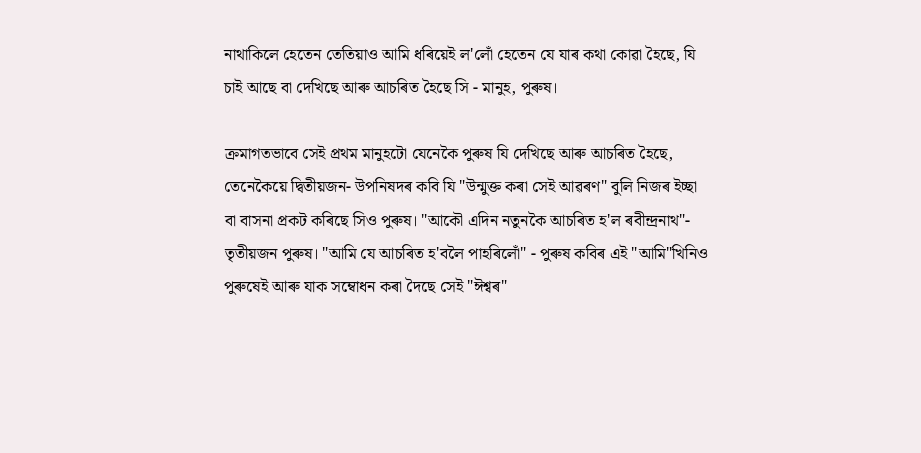নাথাকিলে হেতেন তেতিয়াও আমি ধৰিয়েই ল'লোঁ হেতেন যে যাৰ কথা কোৱা হৈছে, যি চাই আছে বা দেখিছে আৰু আচৰিত হৈছে সি - মানুহ, পুৰুষ।

ক্ৰমাগতভাবে সেই প্ৰথম মানুহটো যেনেকৈ পুৰুষ যি দেখিছে আৰু আচৰিত হৈছে, তেনেকৈয়ে দ্বিতীয়জন- উপনিষদৰ কবি যি "উন্মুক্ত কৰা সেই আৱৰণ" বুলি নিজৰ ইচ্ছা বা বাসনা প্ৰকট কৰিছে সিও পুৰুষ। "আকৌ এদিন নতুনকৈ আচৰিত হ'ল ৰবীন্দ্ৰনাথ"- তৃতীয়জন পুৰুষ। "আমি যে আচৰিত হ'বলৈ পাহৰিলোঁ" - পুৰুষ কবিৰ এই "আমি"খিনিও পুৰুষেই আৰু যাক সম্বোধন কৰা দৈছে সেই "ঈশ্বৰ"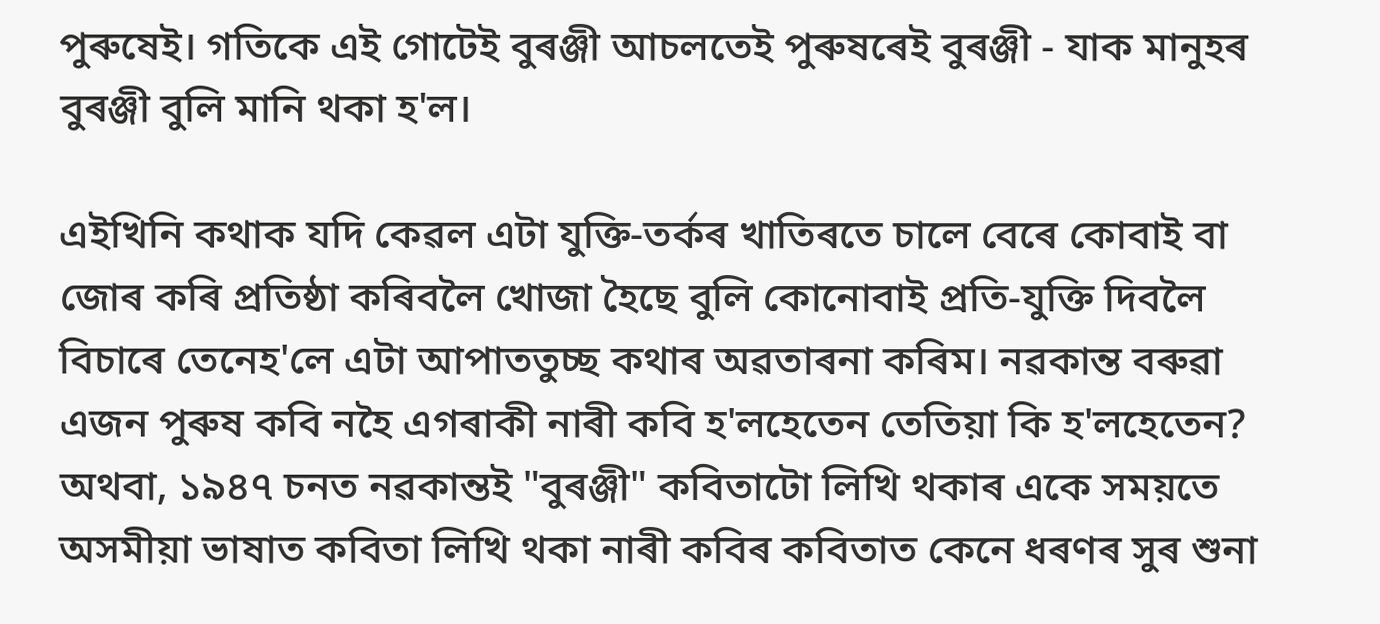পুৰুষেই। গতিকে এই গোটেই বুৰঞ্জী আচলতেই পুৰুষৰেই বুৰঞ্জী - যাক মানুহৰ বুৰঞ্জী বুলি মানি থকা হ'ল।

এইখিনি কথাক যদি কেৱল এটা যুক্তি-তৰ্কৰ খাতিৰতে চালে বেৰে কোবাই বা জোৰ কৰি প্ৰতিষ্ঠা কৰিবলৈ খোজা হৈছে বুলি কোনোবাই প্ৰতি-যুক্তি দিবলৈ বিচাৰে তেনেহ'লে এটা আপাততুচ্ছ কথাৰ অৱতাৰনা কৰিম। নৱকান্ত বৰুৱা এজন পুৰুষ কবি নহৈ এগৰাকী নাৰী কবি হ'লহেতেন তেতিয়া কি হ'লহেতেন? অথবা, ১৯৪৭ চনত নৱকান্তই "বুৰঞ্জী" কবিতাটো লিখি থকাৰ একে সময়তে অসমীয়া ভাষাত কবিতা লিখি থকা নাৰী কবিৰ কবিতাত কেনে ধৰণৰ সুৰ শুনা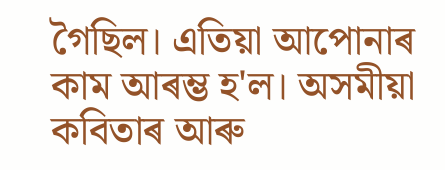গৈছিল। এতিয়া আপোনাৰ কাম আৰম্ভ হ'ল। অসমীয়া কবিতাৰ আৰু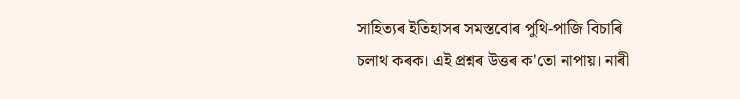সাহিত্যৰ ইতিহাসৰ সমস্তবোৰ পুথি-পাজি বিচাৰি চলাথ কৰক। এই প্ৰশ্নৰ উত্তৰ ক'তো নাপায়। নাৰী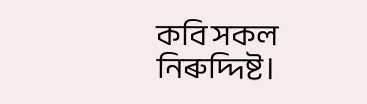কবি সকল নিৰুদ্দিষ্ট।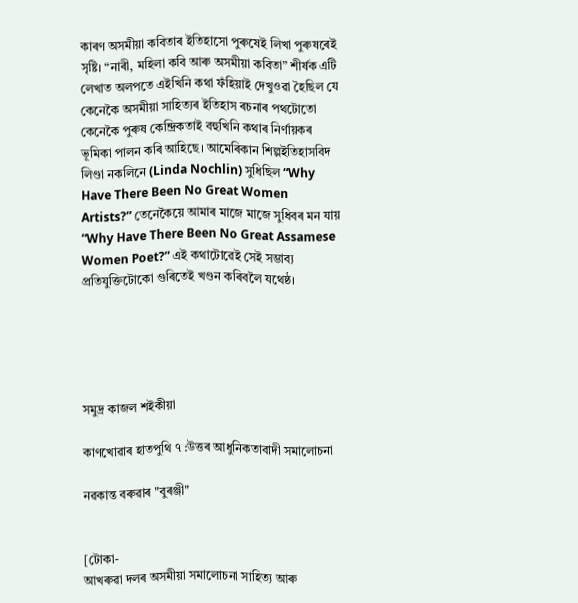কাৰণ অসমীয়া কবিতাৰ ইতিহাসো পুৰুষেই লিখা পুৰুষৰেই সৃষ্টি। “নাৰী, মহিলা কবি আৰু অসমীয়া কবিতা” শীৰ্ষক এটি লেখাত অলপতে এইখিনি কথা ফঁহিয়াই দেখুওৱা হৈছিল যে কেনেকৈ অসমীয়া সাহিত্যৰ ইতিহাস ৰচনাৰ পথটোতো কেনেকৈ পুৰুষ কেন্দ্ৰিকতাই বহুখিনি কথাৰ নিৰ্ণায়কৰ ভূমিকা পালন কৰি আহিছে। আমেৰিকান শিল্পইতিহাসবিদ লিণ্ডা নকলিনে (Linda Nochlin) সুধিছিল “Why Have There Been No Great Women Artists?” তেনেকৈয়ে আমাৰ মাজে মাজে সুধিবৰ মন যায় “Why Have There Been No Great Assamese Women Poet?” এই কথাটোৱেই সেই সম্ভাব্য প্ৰতিযুক্তিটোকো গুৰিতেই খণ্ডন কৰিবলৈ যথেষ্ঠ।





সমুদ্র কাজল শইকীয়া

কাণখোৱাৰ হাতপুথি ৭ :উত্তৰ আধুনিকতাবাদী সমালোচনা

নৱকান্ত বৰুৱাৰ "বুৰঞ্জী"


[টোকা-
আখৰুৱা দলৰ অসমীয়া সমালোচনা সাহিত্য আৰু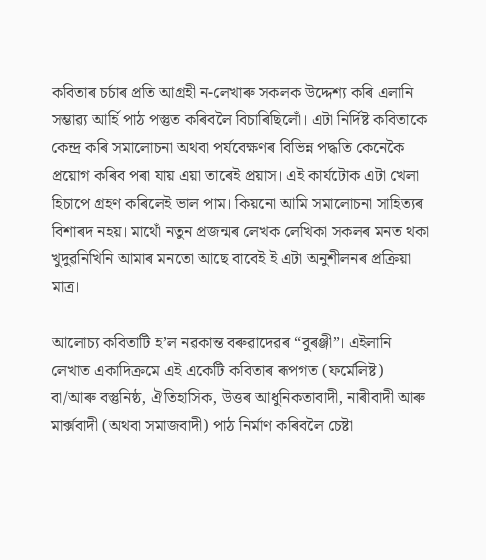কবিতাৰ চৰ্চাৰ প্ৰতি আগ্ৰহী ন-লেখাৰু সকলক উদ্দেশ্য কৰি এলানি সম্ভাৱ্য আৰ্হি পাঠ পস্তুত কৰিবলৈ বিচাৰিছিলোঁ। এটা নিৰ্দিষ্ট কবিতাকে কেন্দ্ৰ কৰি সমালোচনা অথবা পৰ্যবেক্ষণৰ বিভিন্ন পদ্ধতি কেনেকৈ প্ৰয়োগ কৰিব পৰা যায় এয়া তাৰেই প্ৰয়াস। এই কাৰ্যটোক এটা খেলা হিচাপে গ্ৰহণ কৰিলেই ভাল পাম। কিয়নো আমি সমালোচনা সাহিত্যৰ বিশাৰদ নহয়। মাথোঁ নতুন প্ৰজন্মৰ লেখক লেখিকা সকলৰ মনত থকা খুদুৱনিখিনি আমাৰ মনতো আছে বাবেই ই এটা অনুশীলনৰ প্ৰক্ৰিয়া মাত্ৰ।

আলোচ্য কবিতাটি হ’ল নৱকান্ত বৰুৱাদেৱৰ “বুৰঞ্জী”। এইলানি লেখাত একাদিক্ৰমে এই একেটি কবিতাৰ ৰূপগত (ফৰ্মেলিষ্ট) বা/আৰু বস্তুনিষ্ঠ, ঐতিহাসিক, উত্তৰ আধুনিকতাবাদী, নাৰীবাদী আৰু মাৰ্ক্সবাদী (অথবা সমাজবাদী) পাঠ নিৰ্মাণ কৰিবলৈ চেষ্টা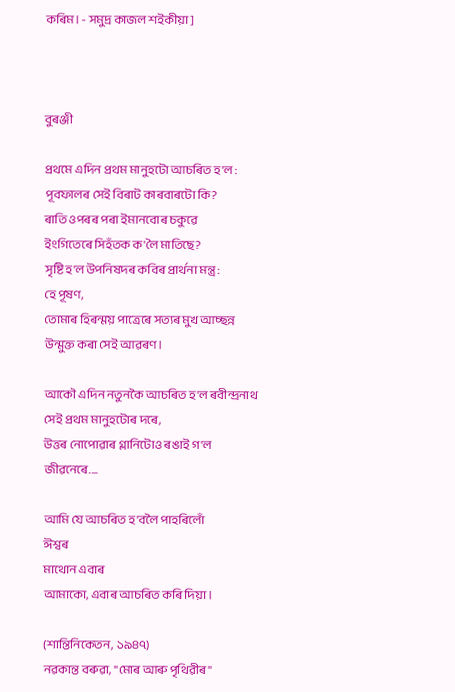কৰিম। - সমুদ্ৰ কাজল শইকীয়া]



বুৰঞ্জী

প্ৰথমে এদিন প্ৰথম মানুহটো আচৰিত হ'ল :
পূবফালৰ সেই বিৰাট কাৰবাৰটো কি?
ৰাতি ওপৰৰ পৰা ইমানবোৰ চকুৱে
ইংগিতেৰে সিহঁতক ক'লৈ মাতিছে?
সৃষ্টি হ'ল উপনিষদৰ কবিৰ প্ৰাৰ্থনা মন্ত্ৰ :
হে পূষণ,
তোমাৰ হিৰন্ময় পাত্ৰেৰে সত্যৰ মুখ আচ্ছন্ন
উন্মুক্ত কৰা সেই আৱৰণ।

আকৌ এদিন নতুনকৈ আচৰিত হ'ল ৰবীন্দ্ৰনাথ
সেই প্ৰথম মানুহটোৰ দৰে,
উত্তৰ নোপোৱাৰ গ্লানিটোও ৰঙাই গ'ল
জীৱনেৰে....

আমি যে আচৰিত হ'বলৈ পাহৰিলোঁ
ঈশ্বৰ
মাথোন এবাৰ
আমাকো, এবাৰ আচৰিত কৰি দিয়া।

(শান্তিনিকেতন, ১৯৪৭)
নৱকান্ত বৰুৱা, "মোৰ আৰু পৃথিৱীৰ"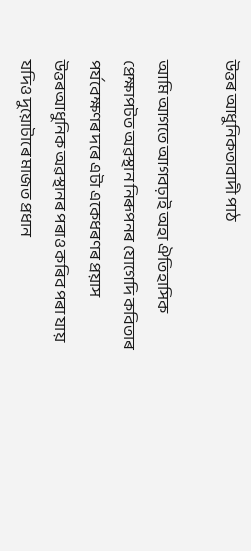উত্তৰ আধুনিকতাবাদী পাঠ

আমি আগতে আগবঢ়াই অহা ঐতিহাসিক প্ৰেক্ষাপটত অৱস্থান নিৰূপনৰ যোগেদি কবিতাৰ পৰ্যবেক্ষণৰ দৰে এটা একেধৰণৰ প্ৰয়াস উত্তৰআধুনিক অৱস্থানৰ পৰাও কৰিব পৰা যায় যদিও দুয়োটাৰে মাজত প্ৰধান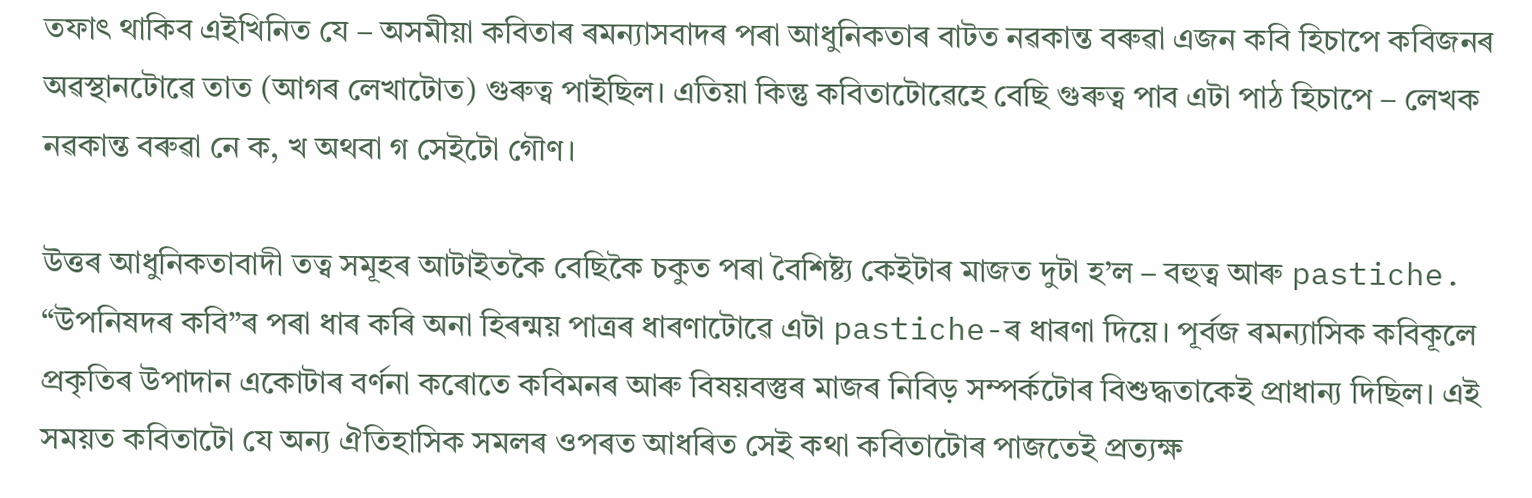তফাৎ থাকিব এইখিনিত যে – অসমীয়া কবিতাৰ ৰমন্যাসবাদৰ পৰা আধুনিকতাৰ বাটত নৱকান্ত বৰুৱা এজন কবি হিচাপে কবিজনৰ অৱস্থানটোৱে তাত (আগৰ লেখাটোত) গুৰুত্ব পাইছিল। এতিয়া কিন্তু কবিতাটোৱেহে বেছি গুৰুত্ব পাব এটা পাঠ হিচাপে – লেখক নৱকান্ত বৰুৱা নে ক, খ অথবা গ সেইটো গৌণ।

উত্তৰ আধুনিকতাবাদী তত্ব সমূহৰ আটাইতকৈ বেছিকৈ চকুত পৰা বৈশিষ্ট্য কেইটাৰ মাজত দুটা হ’ল – বহুত্ব আৰু pastiche. “উপনিষদৰ কবি”ৰ পৰা ধাৰ কৰি অনা হিৰন্ময় পাত্ৰৰ ধাৰণাটোৱে এটা pastiche-ৰ ধাৰণা দিয়ে। পূৰ্বজ ৰমন্যাসিক কবিকূলে প্ৰকৃতিৰ উপাদান একোটাৰ বৰ্ণনা কৰোতে কবিমনৰ আৰু বিষয়বস্তুৰ মাজৰ নিবিড় সম্পৰ্কটোৰ বিশুদ্ধতাকেই প্ৰাধান্য দিছিল। এই সময়ত কবিতাটো যে অন্য ঐতিহাসিক সমলৰ ওপৰত আধৰিত সেই কথা কবিতাটোৰ পাজতেই প্ৰত্যক্ষ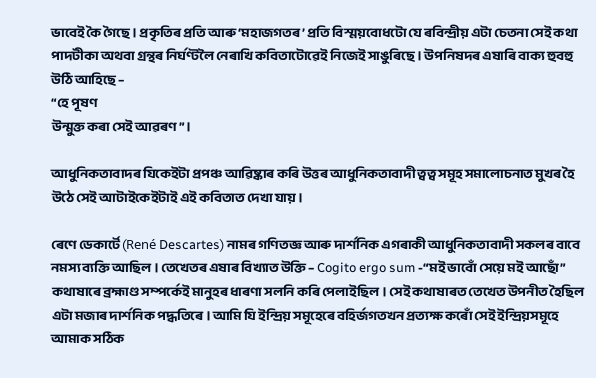ভাবেই কৈ গৈছে। প্ৰকৃতিৰ প্ৰতি আৰু ‘মহাজগতৰ’ প্ৰতি বিস্ময়বোধটো যে ৰবিন্দ্ৰীয় এটা চেতনা সেই কথা পাদটীকা অথবা গ্ৰন্থৰ নিৰ্ঘণ্টলৈ নেৰাখি কবিতাটোৱেই নিজেই সাঙুৰিছে। উপনিষদৰ এষাৰি বাক্য হুবহু উঠি আহিছে –
“হে পূষণ
উন্মুক্ত কৰা সেই আৱৰণ”।

আধুনিকতাবাদৰ যিকেইটা প্ৰপঞ্চ আৱিষ্কাৰ কৰি উত্তৰ আধুনিকতাবাদী ত্বত্ব সমূহ সমালোচনাত মুখৰ হৈ উঠে সেই আটাইকেইটাই এই কবিতাত দেখা যায়।

ৰেণে ডেকাৰ্টে (René Descartes) নামৰ গণিতজ্ঞ আৰু দাৰ্শনিক এগৰাকী আধুনিকতাবাদী সকলৰ বাবে নমস্য ব্যক্তি আছিল। তেখেতৰ এষাৰ বিখ্যাত উক্তি – Cogito ergo sum -“মই ভাবোঁ সেয়ে মই আছোঁ” কথাষাৰে ব্ৰহ্মাণ্ড সম্পৰ্কেই মানুহৰ ধাৰণা সলনি কৰি পেলাইছিল। সেই কথাষাৰত তেখেত উপনীত হৈছিল এটা মজাৰ দাৰ্শনিক পদ্ধতিৰে। আমি যি ইন্দ্ৰিয় সমূহেৰে বহিৰ্জগতখন প্ৰত্যক্ষ কৰোঁ সেই ইন্দ্ৰিয়সমূহে আমাক সঠিক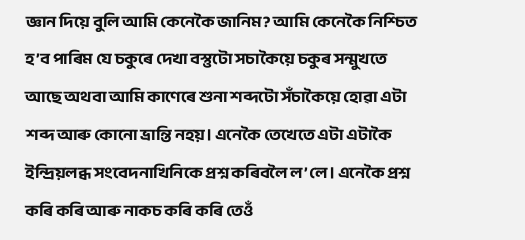জ্ঞান দিয়ে বুলি আমি কেনেকৈ জানিম? আমি কেনেকৈ নিশ্চিত হ’ব পাৰিম যে চকুৰে দেখা বস্তুটো সচাকৈয়ে চকুৰ সন্মুখতে আছে অথবা আমি কাণেৰে শুনা শব্দটো সঁচাকৈয়ে হোৱা এটা শব্দ আৰু কোনো ভ্ৰান্তি নহয়। এনেকৈ তেখেতে এটা এটাকৈ ইন্দ্ৰিয়লব্ধ সংবেদনাখিনিকে প্ৰশ্ন কৰিবলৈ ল’লে। এনেকৈ প্ৰশ্ন কৰি কৰি আৰু নাকচ কৰি কৰি তেওঁ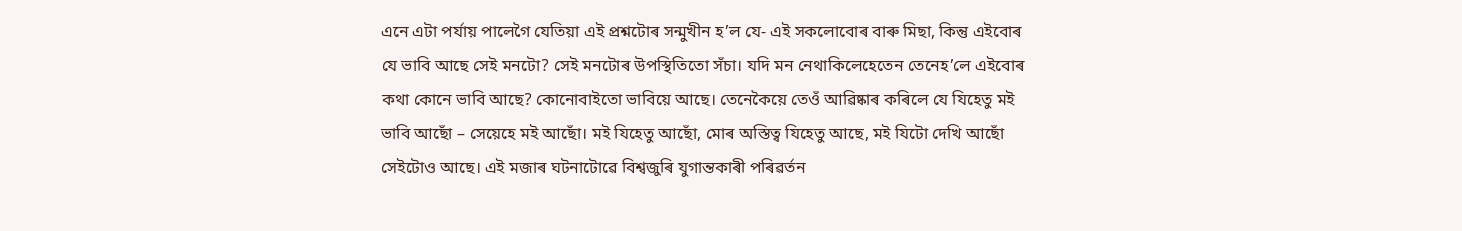এনে এটা পৰ্যায় পালেগৈ যেতিয়া এই প্ৰশ্নটোৰ সন্মুখীন হ’ল যে- এই সকলোবোৰ বাৰু মিছা, কিন্তু এইবোৰ যে ভাবি আছে সেই মনটো? সেই মনটোৰ উপস্থিতিতো সঁচা। যদি মন নেথাকিলেহেতেন তেনেহ’লে এইবোৰ কথা কোনে ভাবি আছে? কোনোবাইতো ভাবিয়ে আছে। তেনেকৈয়ে তেওঁ আৱিষ্কাৰ কৰিলে যে যিহেতু মই ভাবি আছোঁ – সেয়েহে মই আছোঁ। মই যিহেতু আছোঁ, মোৰ অস্তিত্ব যিহেতু আছে, মই যিটো দেখি আছোঁ সেইটোও আছে। এই মজাৰ ঘটনাটোৱে বিশ্বজুৰি যুগান্তকাৰী পৰিৱৰ্তন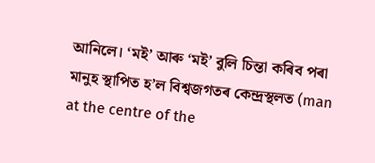আনিলে। ‘মই’ আৰু ‘মই’ বুলি চিন্তা কৰিব পৰা মানুহ স্থাপিত হ’ল বিশ্বজগতৰ কেন্দ্ৰস্থলত (man at the centre of the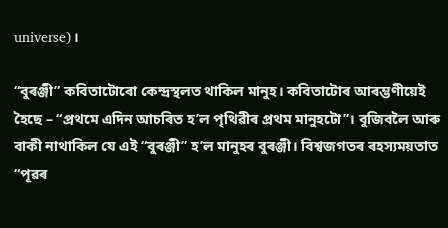universe)।

“বুৰঞ্জী” কবিতাটোৰো কেন্দ্ৰস্থলত থাকিল মানুহ। কবিতাটোৰ আৰম্ভণীয়েই হৈছে – “প্ৰথমে এদিন আচৰিত হ’ল পৃথিৱীৰ প্ৰথম মানুহটো”। বুজিবলৈ আৰু বাকী নাথাকিল যে এই “বুৰঞ্জী” হ’ল মানুহৰ বুৰঞ্জী। বিশ্বজগতৰ ৰহস্যময়তাত “পূৱৰ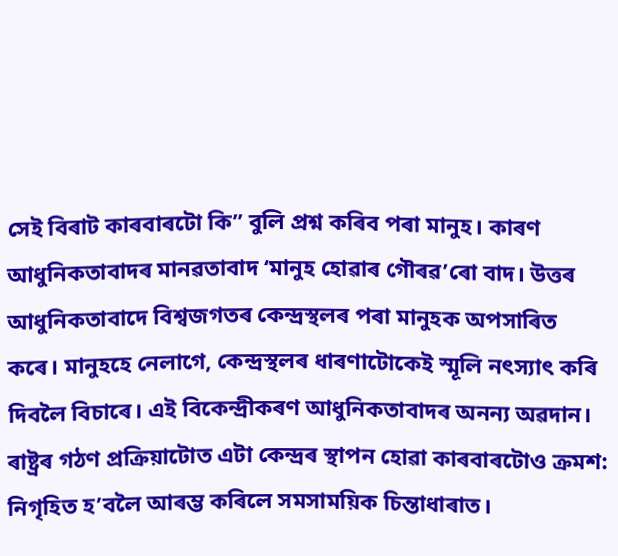সেই বিৰাট কাৰবাৰটো কি” বুলি প্ৰশ্ন কৰিব পৰা মানুহ। কাৰণ আধুনিকতাবাদৰ মানৱতাবাদ ‘মানুহ হোৱাৰ গৌৰৱ’ৰো বাদ। উত্তৰ আধুনিকতাবাদে বিশ্বজগতৰ কেন্দ্ৰস্থলৰ পৰা মানুহক অপসাৰিত কৰে। মানুহহে নেলাগে, কেন্দ্ৰস্থলৰ ধাৰণাটোকেই স্মূলি নৎস্যাৎ কৰি দিবলৈ বিচাৰে। এই বিকেন্দ্ৰীকৰণ আধুনিকতাবাদৰ অনন্য অৱদান।  ৰাষ্ট্ৰৰ গঠণ প্ৰক্ৰিয়াটোত এটা কেন্দ্ৰৰ স্থাপন হোৱা কাৰবাৰটোও ক্ৰমশ: নিগৃহিত হ’বলৈ আৰম্ভ কৰিলে সমসাময়িক চিন্তাধাৰাত।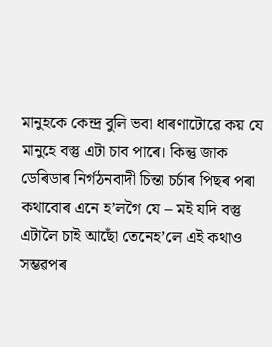মানুহকে কেন্দ্ৰ বুলি ভবা ধাৰণাটোৱে কয় যে মানুহে বস্তু এটা চাব পাৰে। কিন্তু জাক ডেৰিডাৰ নিৰ্গঠনবাদী চিন্তা চৰ্চাৰ পিছৰ পৰা কথাবোৰ এনে হ’লগৈ যে – মই যদি বস্তু এটালৈ চাই আছোঁ তেনেহ’লে এই কথাও সম্ভৱপৰ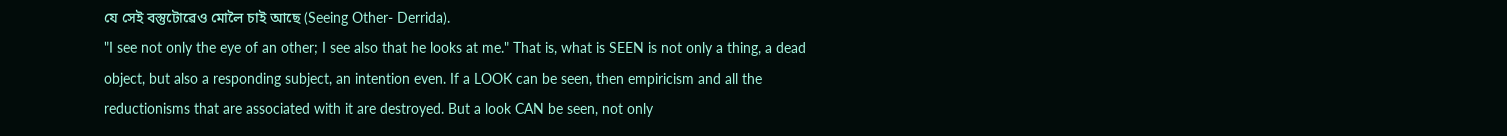যে সেই বস্তুটোৱেও মোলৈ চাই আছে (Seeing Other- Derrida).
"I see not only the eye of an other; I see also that he looks at me." That is, what is SEEN is not only a thing, a dead object, but also a responding subject, an intention even. If a LOOK can be seen, then empiricism and all the reductionisms that are associated with it are destroyed. But a look CAN be seen, not only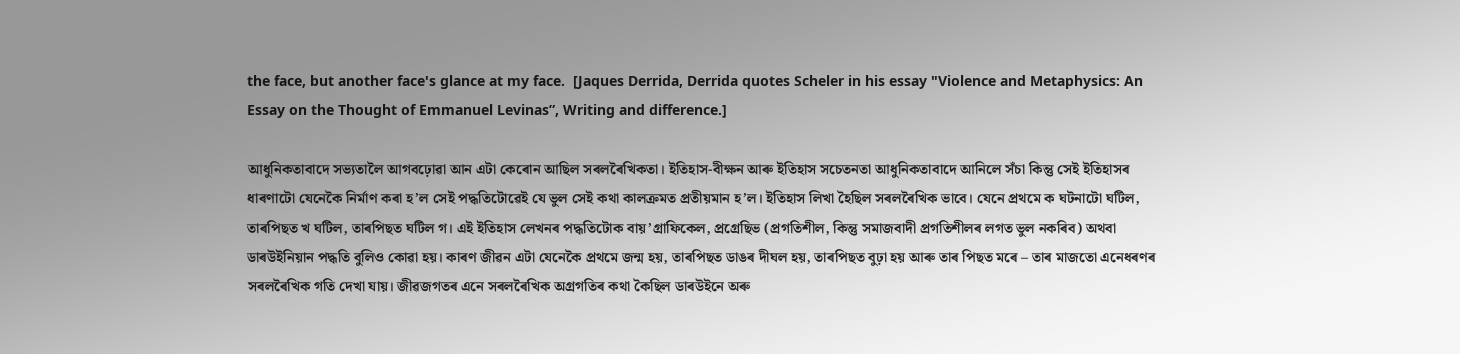the face, but another face's glance at my face.  [Jaques Derrida, Derrida quotes Scheler in his essay "Violence and Metaphysics: An Essay on the Thought of Emmanuel Levinas”, Writing and difference.]

আধুনিকতাবাদে সভ্যতালৈ আগবঢ়োৱা আন এটা কেৰোন আছিল সৰলৰৈখিকতা। ইতিহাস-বীক্ষন আৰু ইতিহাস সচেতনতা আধুনিকতাবাদে আনিলে সঁচা কিন্তু সেই ইতিহাসৰ ধাৰণাটো যেনেকৈ নিৰ্মাণ কৰা হ’ল সেই পদ্ধতিটোৱেই যে ভুল সেই কথা কালক্ৰমত প্ৰতীয়মান হ’ল। ইতিহাস লিখা হৈছিল সৰলৰৈখিক ভাবে। যেনে প্ৰথমে ক ঘটনাটো ঘটিল, তাৰপিছত খ ঘটিল, তাৰপিছত ঘটিল গ। এই ইতিহাস লেখনৰ পদ্ধতিটোক বায়’গ্ৰাফিকেল, প্ৰগ্ৰেছিভ (প্ৰগতিশীল, কিন্তু সমাজবাদী প্ৰগতিশীলৰ লগত ভুল নকৰিব) অথবা ডাৰউইনিয়ান পদ্ধতি বুলিও কোৱা হয়। কাৰণ জীৱন এটা যেনেকৈ প্ৰথমে জন্ম হয়, তাৰপিছত ডাঙৰ দীঘল হয়, তাৰপিছত বুঢ়া হয় আৰু তাৰ পিছত মৰে – তাৰ মাজতো এনেধৰণৰ সৰলৰৈখিক গতি দেখা যায়। জীৱজগতৰ এনে সৰলৰৈখিক অগ্ৰগতিৰ কথা কৈছিল ডাৰউইনে অৰু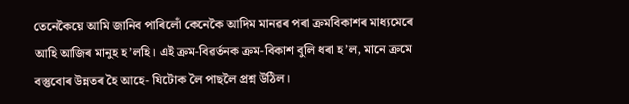তেনেকৈয়ে আমি জানিব পাৰিলোঁ কেনেকৈ আদিম মানৱৰ পৰা ক্ৰমবিকাশৰ মাধ্যমেৰে আহি আজিৰ মানুহ হ’লহি। এই ক্ৰম-বিৱৰ্তনক ক্ৰম-বিকাশ বুলি ধৰা হ’ল, মানে ক্ৰমে বস্তুবোৰ উন্নতৰ হৈ আহে- যিটোক লৈ পাছলৈ প্ৰশ্ন উঠিল।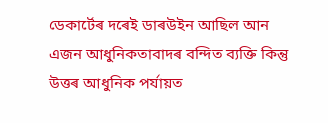ডেকাৰ্টেৰ দৰেই ডাৰউইন আছিল আন এজন আধুনিকতাবাদৰ বন্দিত ব্যক্তি কিন্তু উত্তৰ আধুনিক পৰ্যায়ত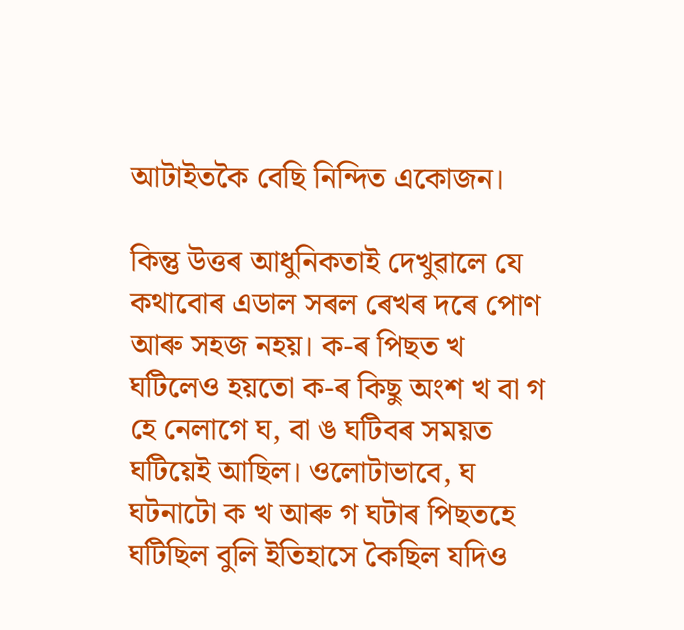আটাইতকৈ বেছি নিন্দিত একোজন।

কিন্তু উত্তৰ আধুনিকতাই দেখুৱালে যে কথাবোৰ এডাল সৰল ৰেখৰ দৰে পোণ আৰু সহজ নহয়। ক-ৰ পিছত খ ঘটিলেও হয়তো ক-ৰ কিছু অংশ খ বা গ হে নেলাগে ঘ, বা ঙ ঘটিবৰ সময়ত ঘটিয়েই আছিল। ওলোটাভাবে, ঘ ঘটনাটো ক খ আৰু গ ঘটাৰ পিছতহে ঘটিছিল বুলি ইতিহাসে কৈছিল যদিও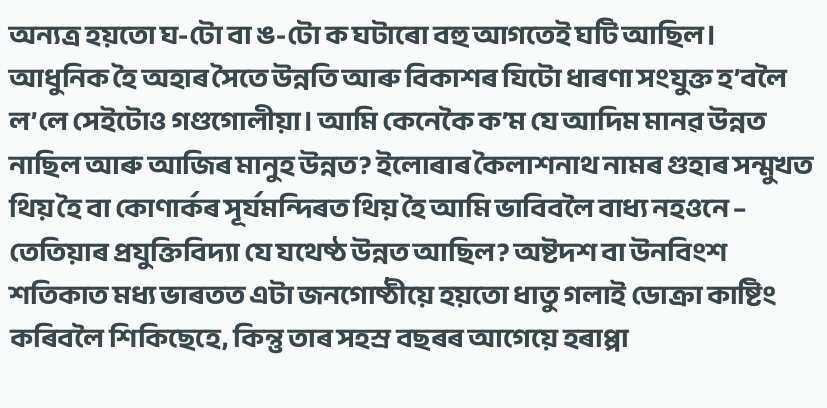অন্যত্ৰ হয়তো ঘ-টো বা ঙ-টো ক ঘটাৰো বহু আগতেই ঘটি আছিল।  আধুনিক হৈ অহাৰ সৈতে উন্নতি আৰু বিকাশৰ যিটো ধাৰণা সংযুক্ত হ’বলৈ ল’লে সেইটোও গণ্ডগোলীয়া। আমি কেনেকৈ ক’ম যে আদিম মানৱ উন্নত নাছিল আৰু আজিৰ মানুহ উন্নত? ইলোৰাৰ কৈলাশনাথ নামৰ গুহাৰ সন্মুখত থিয় হৈ বা কোণাৰ্কৰ সূৰ্যমন্দিৰত থিয় হৈ আমি ভাবিবলৈ বাধ্য নহওনে – তেতিয়াৰ প্ৰযুক্তিবিদ্যা যে যথেষ্ঠ উন্নত আছিল? অষ্টদশ বা উনবিংশ শতিকাত মধ্য ভাৰতত এটা জনগোষ্ঠীয়ে হয়তো ধাতু গলাই ডোক্ৰা কাষ্টিং কৰিবলৈ শিকিছেহে, কিন্তু তাৰ সহস্ৰ বছৰৰ আগেয়ে হৰাপ্পা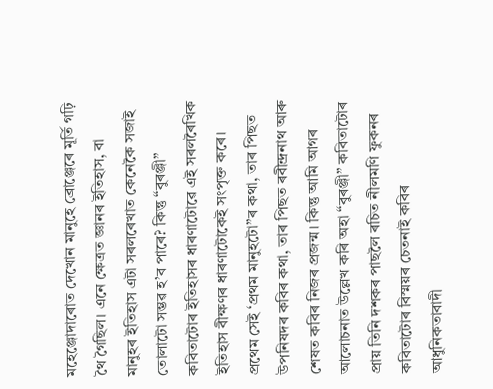মহেঞ্জোদাৰোত দেখোন মানুহে ব্ৰোঞ্জেৰে মূৰ্তি গঢ়ি থৈ গৈছিল। এনে ক্ষেত্ৰত জ্ঞানৰ ইতিহাস, বা মানুহৰ ইতিহাস এটা সৰলৰেখাত কেনেকৈ সজাই তোলাটো সম্ভৱ হ’ব পাৰে? কিন্তু “বুৰঞ্জী” কবিতাটোৰ ইতিহাসৰ ধাৰণাটোৱে এই সৰলৰৈখিক ইতিহাস বীক্ষণৰ ধাৰণাটোকেই সংপৃক্ত কৰে। প্ৰথেম সেই ‘প্ৰথম মানুহটো”ৰ কথা, তাৰ পিছত উপনিষদৰ কবিৰ কথা, তাৰ পিছত ৰবীন্দ্ৰনাথ আৰু শেষত কবিৰ নিজৰ প্ৰজন্ম। কিন্তু আমি আগৰ আলোচনাত উল্লেখ কৰি অহা “বুৰঞ্জী” কবিতাটোৰ প্ৰায় তিনি দশকৰ পাছলৈ ৰচিত নীলমণি ফুকনৰ কবিতাটোৰ বিস্ময়ৰ চেতনাই কবিৰ আধুনিকতাবাদী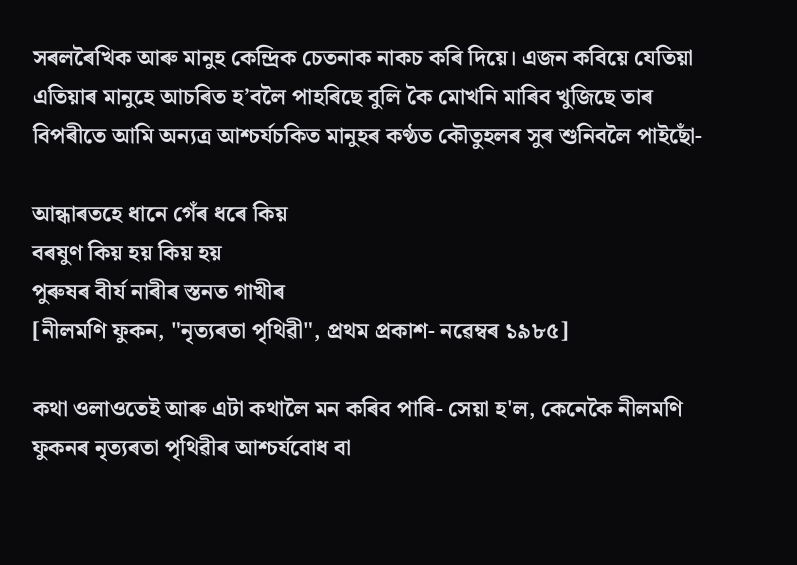সৰলৰৈখিক আৰু মানুহ কেন্দ্ৰিক চেতনাক নাকচ কৰি দিয়ে। এজন কবিয়ে যেতিয়া এতিয়াৰ মানুহে আচৰিত হ’বলৈ পাহৰিছে বুলি কৈ মোখনি মাৰিব খুজিছে তাৰ বিপৰীতে আমি অন্যত্ৰ আশ্চৰ্যচকিত মানুহৰ কণ্ঠত কৌতুহলৰ সুৰ শুনিবলৈ পাইছোঁ-

আন্ধাৰতহে ধানে গেঁৰ ধৰে কিয়
বৰষুণ কিয় হয় কিয় হয়
পুৰুষৰ বীৰ্য নাৰীৰ স্তনত গাখীৰ
[নীলমণি ফুকন, "নৃত্যৰতা পৃথিৱী", প্ৰথম প্ৰকাশ- নৱেম্বৰ ১৯৮৫]

কথা ওলাওতেই আৰু এটা কথালৈ মন কৰিব পাৰি- সেয়া হ'ল, কেনেকৈ নীলমণি ফুকনৰ নৃত্যৰতা পৃথিৱীৰ আশ্চৰ্যবোধ বা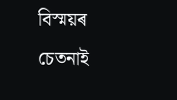বিস্ময়ৰ চেতনাই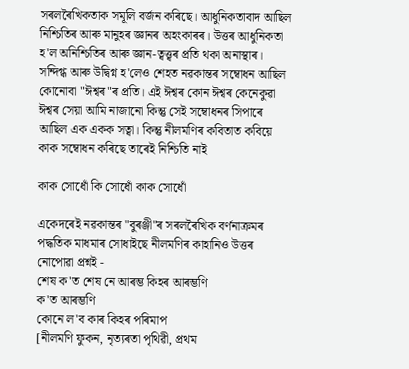সৰলৰৈখিকতাক সমূলি বৰ্জন কৰিছে। আধুনিকতাবাদ আছিল নিশ্চিতিৰ আৰু মানুহৰ জ্ঞানৰ অহংকাৰৰ। উত্তৰ আধুনিকতা হ'ল অনিশ্চিতিৰ আৰু জ্ঞান-ত্বত্ত্বৰ প্ৰতি থকা অনাস্থাৰ। সন্দিগ্ধ আৰু উদ্বিগ্ন হ'লেও শেহত নৱকান্তৰ সম্বোধন আছিল কোনোবা "ঈশ্বৰ"ৰ প্ৰতি। এই ঈশ্বৰ কোন ঈশ্বৰ কেনেকুৱা ঈশ্বৰ সেয়া আমি নাজানো কিন্তু সেই সম্বোধনৰ সিপাৰে আছিল এক একক সত্বা। কিন্তু নীলমণিৰ কবিতাত কবিয়ে কাক সম্বোধন কৰিছে তাৰেই নিশ্চিতি নাই

কাক সোধোঁ কি সোধোঁ কাক সোধোঁ

একেদৰেই নৱকান্তৰ "বুৰঞ্জী"ৰ সৰলৰৈখিক বৰ্ণনাক্ৰমৰ পদ্ধতিক মাধমাৰ সোধাইছে নীলমণিৰ কাহানিও উত্তৰ নোপোৱা প্ৰশ্নই -
শেষ ক'ত শেষ নে আৰম্ভ কিহৰ আৰম্ভণি
ক'ত আৰম্ভণি
কোনে ল'ব কাৰ কিহৰ পৰিমাপ
[নীলমণি ফুকন, নৃত্যৰতা পৃথিৱী, প্ৰথম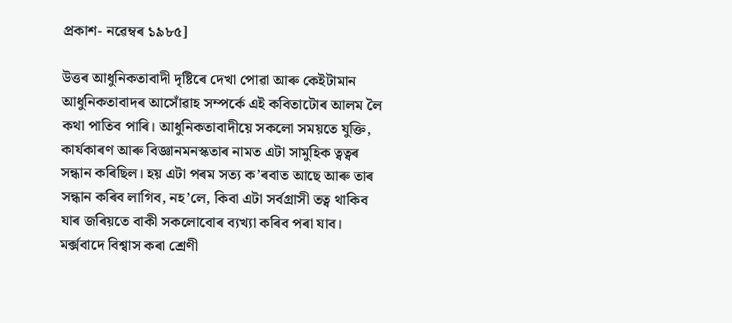প্ৰকাশ- নৱেম্বৰ ১৯৮৫]

উত্তৰ আধুনিকতাবাদী দৃষ্টিৰে দেখা পোৱা আৰু কেইটামান আধুনিকতাবাদৰ আসোঁৱাহ সম্পৰ্কে এই কবিতাটোৰ আলম লৈ কথা পাতিব পাৰি। আধুনিকতাবাদীয়ে সকলো সময়তে যুক্তি, কাৰ্যকাৰণ আৰু বিজ্ঞানমনস্কতাৰ নামত এটা সামুহিক ত্বত্বৰ সন্ধান কৰিছিল। হয় এটা পৰম সত্য ক’ৰবাত আছে আৰু তাৰ সন্ধান কৰিব লাগিব, নহ’লে, কিবা এটা সৰ্বগ্ৰাসী তত্ব থাকিব যাৰ জৰিয়তে বাকী সকলোবোৰ ব্যখ্যা কৰিব পৰা যাব। মৰ্ক্সবাদে বিশ্বাস কৰা শ্ৰেণী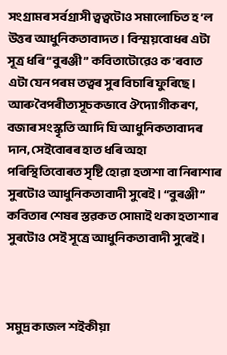সংগ্ৰামৰ সৰ্বগ্ৰাসী ত্বত্বটোও সমালোচিত হ’ল উত্তৰ আধুনিকতাবাদত। বিস্ময়বোধৰ এটা সূত্ৰ ধৰি “বুৰঞ্জী” কবিতাটোৱেও ক’ৰবাত এটা যেন পৰম তত্বৰ সুৰ বিচাৰি ফুৰিছে। আৰু বৈপৰীত্যসূচকভাবে ঔদ্যোগীকৰণ, বজাৰ সংস্কৃতি আদি যি আধুনিকতাবাদৰ দান, সেইবোৰৰ হাত ধৰি অহা পৰিস্থিতিবোৰত সৃষ্টি হোৱা হতাশা বা নিৰাশাৰ সুৰটোও আধুনিকতাবাদী সুৰেই। “বুৰঞ্জী” কবিতাৰ শেষৰ স্তৱকত সোমাই থকা হতাশাৰ সুৰটোও সেই সূত্ৰে আধুনিকতাবাদী সুৰেই।



সমুদ্র কাজল শইকীয়া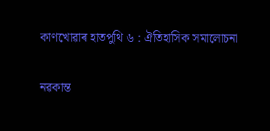কাণখোৱাৰ হাতপুথি ৬ : ঐতিহাসিক সমালোচনা

নৱকান্ত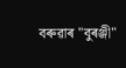বৰুৱাৰ "বুৰঞ্জী"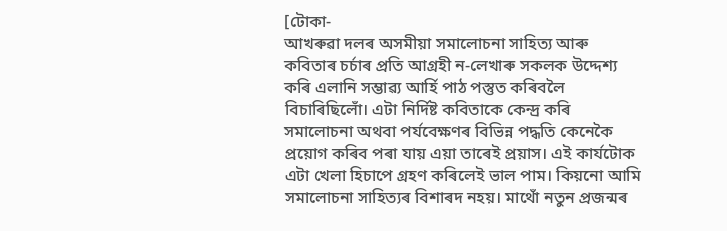[টোকা-
আখৰুৱা দলৰ অসমীয়া সমালোচনা সাহিত্য আৰু কবিতাৰ চৰ্চাৰ প্ৰতি আগ্ৰহী ন-লেখাৰু সকলক উদ্দেশ্য কৰি এলানি সম্ভাৱ্য আৰ্হি পাঠ পস্তুত কৰিবলৈ বিচাৰিছিলোঁ। এটা নিৰ্দিষ্ট কবিতাকে কেন্দ্ৰ কৰি সমালোচনা অথবা পৰ্যবেক্ষণৰ বিভিন্ন পদ্ধতি কেনেকৈ প্ৰয়োগ কৰিব পৰা যায় এয়া তাৰেই প্ৰয়াস। এই কাৰ্যটোক এটা খেলা হিচাপে গ্ৰহণ কৰিলেই ভাল পাম। কিয়নো আমি সমালোচনা সাহিত্যৰ বিশাৰদ নহয়। মাথোঁ নতুন প্ৰজন্মৰ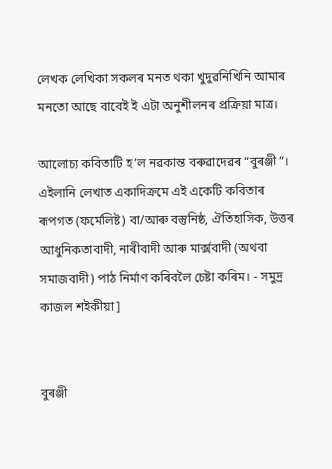লেখক লেখিকা সকলৰ মনত থকা খুদুৱনিখিনি আমাৰ মনতো আছে বাবেই ই এটা অনুশীলনৰ প্ৰক্ৰিয়া মাত্ৰ।

আলোচ্য কবিতাটি হ’ল নৱকান্ত বৰুৱাদেৱৰ “বুৰঞ্জী”। এইলানি লেখাত একাদিক্ৰমে এই একেটি কবিতাৰ ৰূপগত (ফৰ্মেলিষ্ট) বা/আৰু বস্তুনিষ্ঠ, ঐতিহাসিক, উত্তৰ আধুনিকতাবাদী, নাৰীবাদী আৰু মাৰ্ক্সবাদী (অথবা সমাজবাদী) পাঠ নিৰ্মাণ কৰিবলৈ চেষ্টা কৰিম। - সমুদ্ৰ কাজল শইকীয়া]


বুৰঞ্জী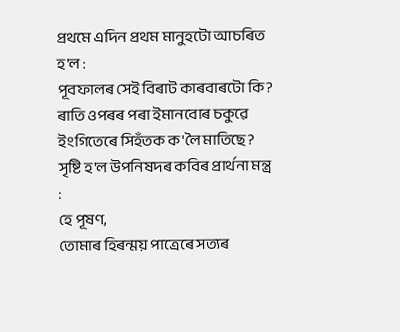প্ৰথমে এদিন প্ৰথম মানুহটো আচৰিত হ'ল :
পূবফালৰ সেই বিৰাট কাৰবাৰটো কি?
ৰাতি ওপৰৰ পৰা ইমানবোৰ চকুৱে
ইংগিতেৰে সিহঁতক ক'লৈ মাতিছে?
সৃষ্টি হ'ল উপনিষদৰ কবিৰ প্ৰাৰ্থনা মন্ত্ৰ :
হে পূষণ,
তোমাৰ হিৰন্ময় পাত্ৰেৰে সত্যৰ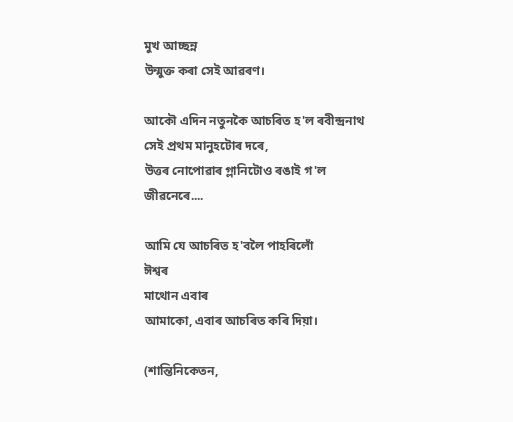মুখ আচ্ছন্ন
উন্মুক্ত কৰা সেই আৱৰণ।

আকৌ এদিন নতুনকৈ আচৰিত হ'ল ৰবীন্দ্ৰনাথ
সেই প্ৰথম মানুহটোৰ দৰে,
উত্তৰ নোপোৱাৰ গ্লানিটোও ৰঙাই গ'ল
জীৱনেৰে....

আমি যে আচৰিত হ'বলৈ পাহৰিলোঁ
ঈশ্বৰ
মাথোন এবাৰ
আমাকো, এবাৰ আচৰিত কৰি দিয়া।

(শান্তিনিকেতন,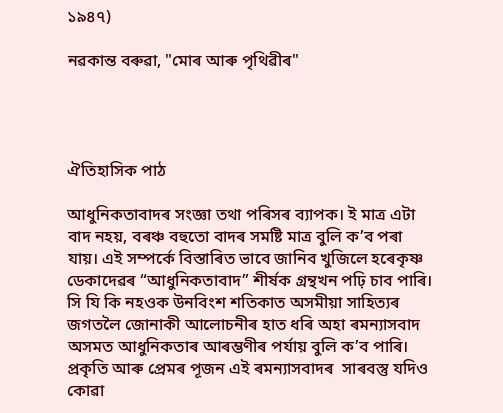১৯৪৭)

নৱকান্ত বৰুৱা, "মোৰ আৰু পৃথিৱীৰ"




ঐতিহাসিক পাঠ

আধুনিকতাবাদৰ সংজ্ঞা তথা পৰিসৰ ব্যাপক। ই মাত্ৰ এটা বাদ নহয়, বৰঞ্চ বহুতো বাদৰ সমষ্টি মাত্ৰ বুলি ক’ব পৰা যায়। এই সম্পৰ্কে বিস্তাৰিত ভাবে জানিব খুজিলে হৰেকৃষ্ণ ডেকাদেৱৰ “আধুনিকতাবাদ” শীৰ্ষক গ্ৰন্থখন পঢ়ি চাব পাৰি। সি যি কি নহওক উনবিংশ শতিকাত অসমীয়া সাহিত্যৰ জগতলৈ জোনাকী আলোচনীৰ হাত ধৰি অহা ৰমন্যাসবাদ অসমত আধুনিকতাৰ আৰম্ভণীৰ পৰ্যায় বুলি ক’ব পাৰি। প্ৰকৃতি আৰু প্ৰেমৰ পূজন এই ৰমন্যাসবাদৰ  সাৰবস্তু যদিও কোৱা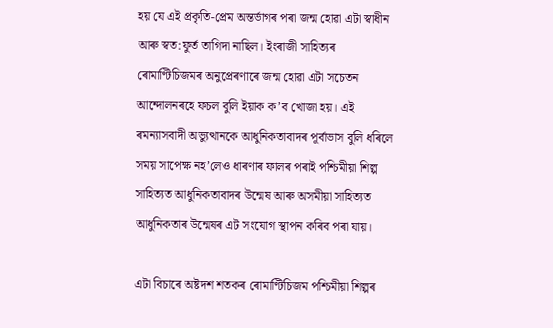হয় যে এই প্ৰকৃতি-প্ৰেম অন্তৰ্ভাগৰ পৰা জন্ম হোৱা এটা স্বাধীন আৰু স্বত:ফুৰ্ত তাগিদা নাছিল। ইংৰাজী সাহিত্যৰ ৰোমাণ্টিচিজমৰ অনুপ্ৰেৰণাৰে জন্ম হোৱা এটা সচেতন আন্দোলনৰহে ফচল বুলি ইয়াক ক’ব খোজা হয়। এই ৰমন্যাসবাদী অভ্যুত্থানকে আধুনিকতাবাদৰ পূৰ্বাভাস বুলি ধৰিলে সময় সাপেক্ষ নহ’লেও ধাৰণাৰ ফালৰ পৰাই পশ্চিমীয়া শিল্প সাহিত্যত আধুনিকতাবাদৰ উন্মেষ আৰু অসমীয়া সাহিত্যত আধুনিকতাৰ উন্মেষৰ এট সংযোগ স্থাপন কৰিব পৰা যায়।

এটা বিচাৰে অষ্টদশ শতকৰ ৰোমাণ্টিচিজম পশ্চিমীয়া শিল্পৰ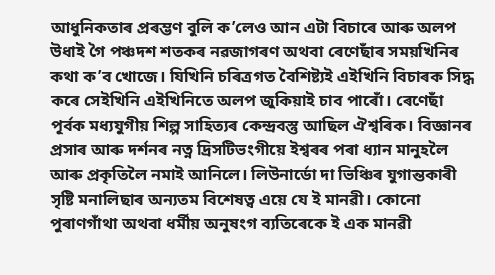আধুনিকতাৰ প্ৰৰম্ভণ বুলি ক’লেও আন এটা বিচাৰে আৰু অলপ উধাই গৈ পঞ্চদশ শতকৰ নৱজাগৰণ অথবা ৰেণেছাঁৰ সময়খিনিৰ কথা ক’ব খোজে। যিখিনি চৰিত্ৰগত বৈশিষ্ট্যই এইখিনি বিচাৰক সিদ্ধ কৰে সেইখিনি এইখিনিতে অলপ জুকিয়াই চাব পাৰোঁ। ৰেণেছাঁ পূৰ্বক মধ্যযুগীয় শিল্প সাহিত্যৰ কেন্দ্ৰবস্তু আছিল ঐশ্বৰিক। বিজ্ঞানৰ প্ৰসাৰ আৰু দৰ্শনৰ নত্ন দ্ৰিসটিভংগীয়ে ইশ্বৰৰ পৰা ধ্যান মানুহলৈ আৰু প্ৰকৃতিলৈ নমাই আনিলে। লিউনাৰ্ডো দা ভিঞ্চিৰ যুগান্তকাৰী সৃষ্টি মনালিছাৰ অন্যতম বিশেষত্ব এয়ে যে ই মানৱী। কোনো পুৰাণগাঁথা অথবা ধৰ্মীয় অনুষংগ ব্যতিৰেকে ই এক মানৱী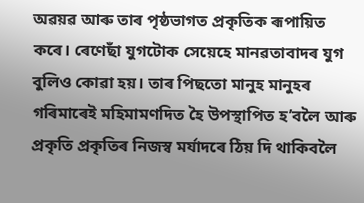অৱয়ৱ আৰু তাৰ পৃষ্ঠভাগত প্ৰকৃতিক ৰূপায়িত কৰে। ৰেণেছাঁ যুগটোক সেয়েহে মানৱতাবাদৰ যুগ বুলিও কোৱা হয়। তাৰ পিছতো মানুহ মানুহৰ গৰিমাৰেই মহিমামণদিত হৈ উপস্থাপিত হ’বলৈ আৰু প্ৰকৃতি প্ৰকৃতিৰ নিজস্ব মৰ্যাদৰে ঠিয় দি থাকিবলৈ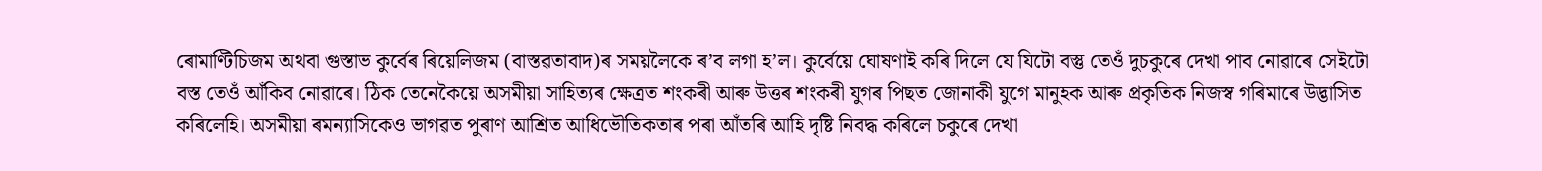ৰোমাণ্টিচিজম অথবা গুস্তাভ কুৰ্বেৰ ৰিয়েলিজম (বাস্তৱতাবাদ)ৰ সময়লৈকে ৰ’ব লগা হ’ল। কুৰ্বেয়ে ঘোষণাই কৰি দিলে যে যিটো বস্তু তেওঁ দুচকুৰে দেখা পাব নোৱাৰে সেইটো বস্ত তেওঁ আঁকিব নোৱাৰে। ঠিক তেনেকৈয়ে অসমীয়া সাহিত্যৰ ক্ষেত্ৰত শংকৰী আৰু উত্তৰ শংকৰী যুগৰ পিছত জোনাকী যুগে মানুহক আৰু প্ৰকৃতিক নিজস্ব গৰিমাৰে উদ্ভাসিত কৰিলেহি। অসমীয়া ৰমন্যাসিকেও ভাগৱত পুৰাণ আশ্ৰিত আধিভৌতিকতাৰ পৰা আঁতৰি আহি দৃষ্টি নিবদ্ধ কৰিলে চকুৰে দেখা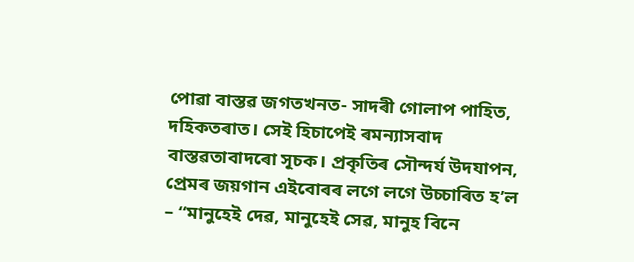পোৱা বাস্তৱ জগতখনত- সাদৰী গোলাপ পাহিত, দহিকতৰাত। সেই হিচাপেই ৰমন্যাসবাদ বাস্তৱতাবাদৰো সূচক। প্ৰকৃতিৰ সৌন্দৰ্য উদযাপন, প্ৰেমৰ জয়গান এইবোৰৰ লগে লগে উচ্চাৰিত হ’ল – “মানুহেই দেৱ, মানুহেই সেৱ, মানুহ বিনে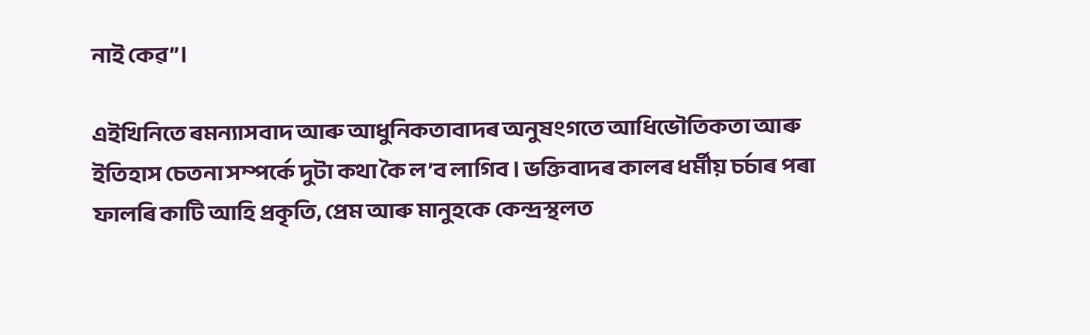নাই কেৱ”।

এইখিনিতে ৰমন্যাসবাদ আৰু আধুনিকতাবাদৰ অনুষংগতে আধিভৌতিকতা আৰু ইতিহাস চেতনা সম্পৰ্কে দুটা কথা কৈ ল’ব লাগিব। ভক্তিবাদৰ কালৰ ধৰ্মীয় চৰ্চাৰ পৰা ফালৰি কাটি আহি প্ৰকৃতি, প্ৰেম আৰু মানুহকে কেন্দ্ৰস্থলত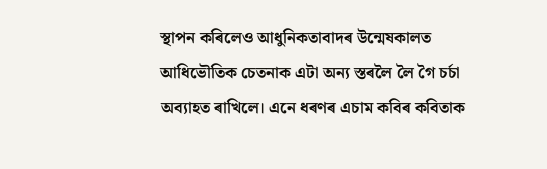স্থাপন কৰিলেও আধুনিকতাবাদৰ উন্মেষকালত আধিভৌতিক চেতনাক এটা অন্য স্তৰলৈ লৈ গৈ চৰ্চা অব্যাহত ৰাখিলে। এনে ধৰণৰ এচাম কবিৰ কবিতাক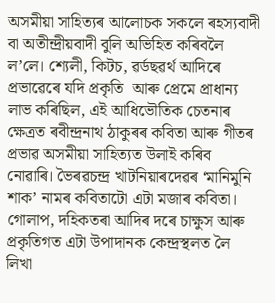অসমীয়া সাহিত্যৰ আলোচক সকলে ৰহস্যবাদী বা অতীন্দ্ৰীয়বাদী বুলি অভিহিত কৰিবলৈ ল’লে। শ্যেলী, কিটচ, ৱৰ্ডছৱৰ্থ আদিৰে প্ৰভাৱেৰে যদি প্ৰকৃতি  আৰু প্ৰেমে প্ৰাধান্য লাভ কৰিছিল, এই আধিভৌতিক চেতনাৰ ক্ষেত্ৰত ৰবীন্দ্ৰনাথ ঠাকুৰৰ কবিতা আৰু গীতৰ প্ৰভাৱ অসমীয়া সাহিত্যত উলাই কৰিব নোৱাৰি। ভৈৰৱচন্দ্ৰ খাটনিয়াৰদেৱৰ ‘মানিমুনি শাক’ নামৰ কবিতাটো এটা মজাৰ কবিতা। গোলাপ, দহিকতৰা আদিৰ দৰে চাক্ষুস আৰু প্ৰকৃতিগত এটা উপাদানক কেন্দ্ৰস্থলত লৈ লিখা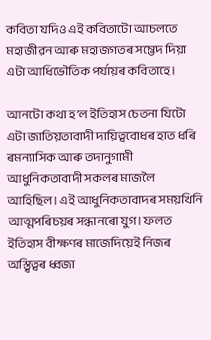কবিতা যদিও এই কবিতাটো আচলতে মহাজীৱন আৰু মহাজগতৰ সম্ভেদ দিয়া এটা আধিভৌতিক পৰ্যায়ৰ কবিতাহে।

আনটো কথা হ’ল ইতিহাস চেতনা যিটো এটা জাতিয়তাবাদী দায়িত্ববোধৰ হাত ধৰি ৰমন্যাসিক আৰু তদানুগামী আধুনিকতাবাদী সকলৰ মাজলৈ আহিছিল। এই আধুনিকতাবাদৰ সময়খিনি আত্মপৰিচয়ৰ সন্ধানৰো যুগ। ফলত ইতিহাস বীক্ষণৰ মাজেদিয়েই নিজৰ অস্ত্বিত্বৰ ধ্বজা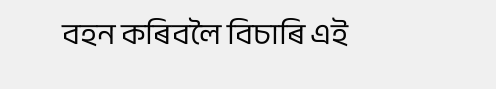বহন কৰিবলৈ বিচাৰি এই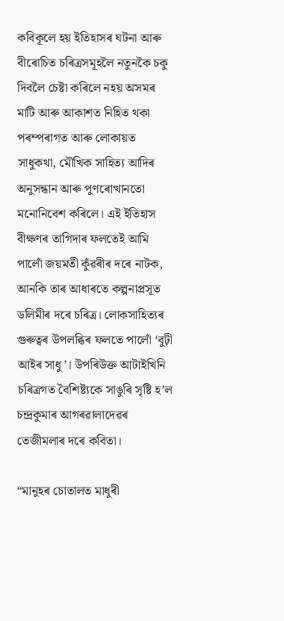কবিকূলে হয় ইতিহাসৰ ঘটনা আৰু বীৰোচিত চৰিত্ৰসমূহলৈ নতুনকৈ চকু দিবলৈ চেষ্টা কৰিলে নহয় অসমৰ মাটি আৰু আকাশত নিহিত থকা পৰম্পৰাগত আৰু লোকায়ত সাধুকথা, মৌখিক সাহিত্য আদিৰ অনুসন্ধান আৰু পুণৰোত্থানতো মনোনিবেশ কৰিলে। এই ইতিহাস বীক্ষণৰ তাগিদাৰ ফলতেই আমি পালোঁ জয়মতী কুঁৱৰীৰ দৰে নাটক, আনকি তাৰ আধাৰতে কল্পনাপ্ৰসূত ডলিমীৰ দৰে চৰিত্ৰ। লোকসাহিত্যৰ গুৰুত্বৰ উপলব্ধিৰ ফলতে পালোঁ ‘বুঢ়ী আইৰ সাধু’। উপৰিউক্ত আটাইখিনি চৰিত্ৰগত বৈশিষ্ট্যকে সাঙুৰি সৃষ্টি হ’ল চন্দ্ৰকুমাৰ আগৰৱালাদেৱৰ তেজীমলাৰ দৰে কবিতা।

“মানুহৰ চোতালত মাধুৰী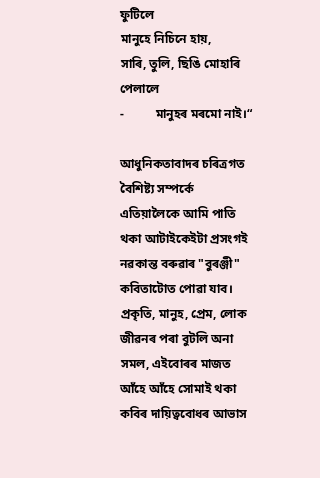ফুটিলে
মানুহে নিচিনে হায়,
সাৰি, তুলি, ছিঙি মোহাৰি পেলালে
-          মানুহৰ মৰমো নাই।“

আধুনিকতাবাদৰ চৰিত্ৰগত বৈশিষ্ট্য সম্পৰ্কে এতিয়ালৈকে আমি পাতি থকা আটাইকেইটা প্ৰসংগই নৱকান্ত বৰুৱাৰ "বুৰঞ্জী" কবিতাটোত পোৱা যাব। প্ৰকৃতি, মানুহ, প্ৰেম, লোক জীৱনৰ পৰা বুটলি অনা সমল, এইবোৰৰ মাজত আঁহে আঁহে সোমাই থকা কবিৰ দায়িত্ববোধৰ আভাস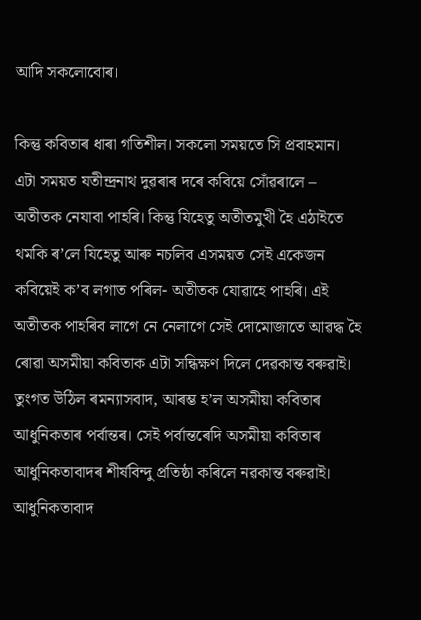আদি সকলোবোৰ।

কিন্তু কবিতাৰ ধাৰা গতিশীল। সকলো সময়তে সি প্ৰবাহমান। এটা সময়ত যতীন্দ্ৰনাথ দুৱৰাৰ দৰে কবিয়ে সোঁৱৰালে – অতীতক নেযাবা পাহৰি। কিন্তু যিহেতু অতীতমুখী হৈ এঠাইতে থমকি ৰ’লে যিহেতু আৰু নচলিব এসময়ত সেই একেজন কবিয়েই ক’ব লগাত পৰিল- অতীতক যোৱাহে পাহৰি। এই অতীতক পাহৰিব লাগে নে নেলাগে সেই দোমোজাতে আৱদ্ধ হৈ ৰোৱা অসমীয়া কবিতাক এটা সন্ধিক্ষণ দিলে দেৱকান্ত বৰুৱাই। তুংগত উঠিল ৰমন্যাসবাদ, আৰম্ভ হ’ল অসমীয়া কবিতাৰ আধুনিকতাৰ পৰ্বান্তৰ। সেই পৰ্বান্তৰেদি অসমীয়া কবিতাৰ আধুনিকতাবাদৰ শীৰ্ষবিন্দু প্ৰতিষ্ঠা কৰিলে নৱকান্ত বৰুৱাই। আধুনিকতাবাদ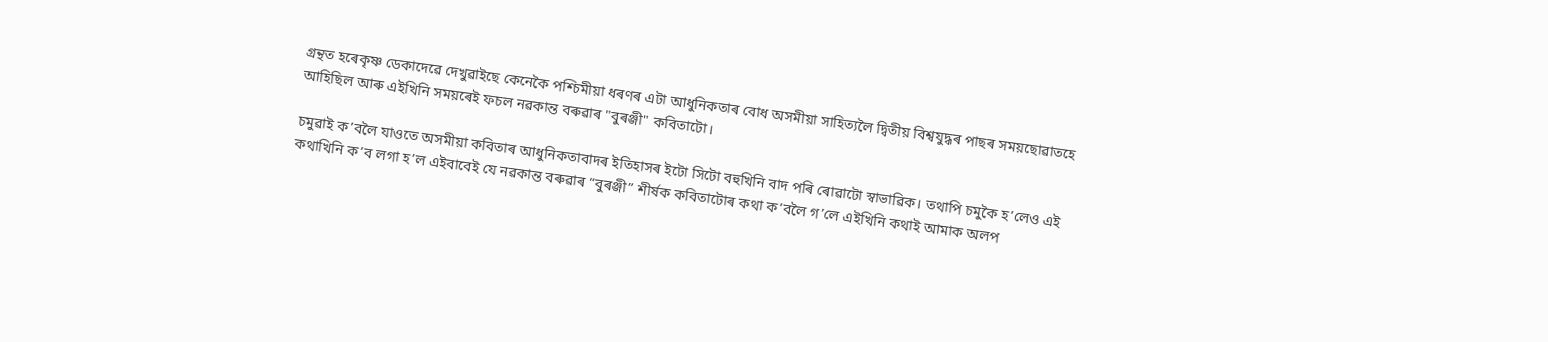গ্ৰন্থত হৰেকৃষ্ণ ডেকাদেৱে দেখুৱাইছে কেনেকৈ পশ্চিমীয়া ধৰণৰ এটা আধুনিকতাৰ বোধ অসমীয়া সাহিত্যলৈ দ্বিতীয় বিশ্বযুদ্ধৰ পাছৰ সময়ছোৱাতহে আহিছিল আৰু এইখিনি সময়ৰেই ফচল নৱকান্ত বৰুৱাৰ "বুৰঞ্জী" কবিতাটো।

চমুৱাই ক’বলৈ যাওতে অসমীয়া কবিতাৰ আধুনিকতাবাদৰ ইতিহাসৰ ইটো সিটো বহুখিনি বাদ পৰি ৰোৱাটো স্বাভাৱিক। তথাপি চমুকৈ হ’লেও এই কথাখিনি ক’ব লগা হ’ল এইবাবেই যে নৱকান্ত বৰুৱাৰ “বুৰঞ্জী” শীৰ্ষক কবিতাটোৰ কথা ক’বলৈ গ’লে এইখিনি কথাই আমাক অলপ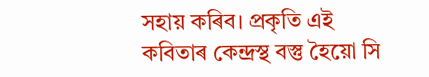সহায় কৰিব। প্ৰকৃতি এই কবিতাৰ কেন্দ্ৰস্থ বস্তু হৈয়ো সি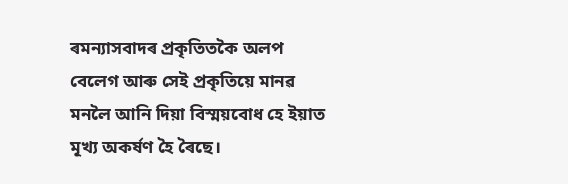ৰমন্যাসবাদৰ প্ৰকৃতিতকৈ অলপ বেলেগ আৰু সেই প্ৰকৃতিয়ে মানৱ মনলৈ আনি দিয়া বিস্ময়বোধ হে ইয়াত মূখ্য অকৰ্ষণ হৈ ৰৈছে।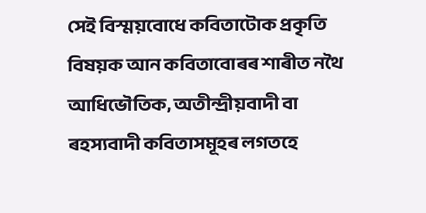সেই বিস্ময়বোধে কবিতাটোক প্ৰকৃতি বিষয়ক আন কবিতাবোৰৰ শাৰীত নথৈ আধিভৌতিক, অতীন্দ্ৰীয়বাদী বা ৰহস্যবাদী কবিতাসমূহৰ লগতহে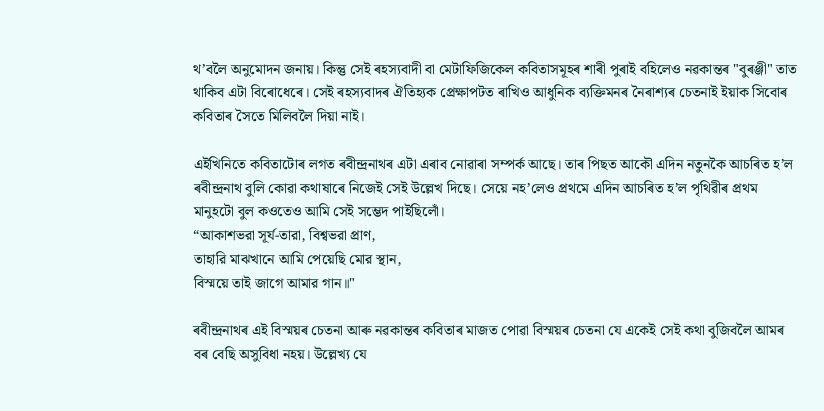থ’বলৈ অনুমোদন জনায়। কিন্তু সেই ৰহস্যবাদী বা মেটাফিজিকেল কবিতাসমূহৰ শাৰী পুৰাই বহিলেও নৱকান্তৰ "বুৰঞ্জী" তাত থাকিব এটা বিৰোধেৰে। সেই ৰহস্যবাদৰ ঐতিহ্যক প্ৰেক্ষাপটত ৰাখিও আধুনিক ব্যক্তিমনৰ নৈৰাশ্যৰ চেতনাই ইয়াক সিবোৰ কবিতাৰ সৈতে মিলিবলৈ দিয়া নাই।

এইখিনিতে কবিতাটোৰ লগত ৰবীন্দ্ৰনাথৰ এটা এৰাব নোৱাৰা সম্পৰ্ক আছে। তাৰ পিছত আকৌ এদিন নতুনকৈ আচৰিত হ’ল ৰবীন্দ্ৰনাথ বুলি কোৱা কথাষাৰে নিজেই সেই উল্লেখ দিছে। সেয়ে নহ’লেও প্ৰথমে এদিন আচৰিত হ’ল পৃথিৱীৰ প্ৰথম মানুহটো বুল কওতেও আমি সেই সম্ভেদ পাইছিলোঁ।
“আকাশভরা সূর্য-তারা, বিশ্বভরা প্রাণ,
তাহারি মাঝখানে আমি পেয়েছি মোর স্থান,
বিস্ময়ে তাই জাগে আমার গান॥"

ৰবীন্দ্ৰনাথৰ এই বিস্ময়ৰ চেতনা আৰু নৱকান্তৰ কবিতাৰ মাজত পোৱা বিস্ময়ৰ চেতনা যে একেই সেই কথা বুজিবলৈ আমৰ বৰ বেছি অসুবিধা নহয়। উল্লেখ্য যে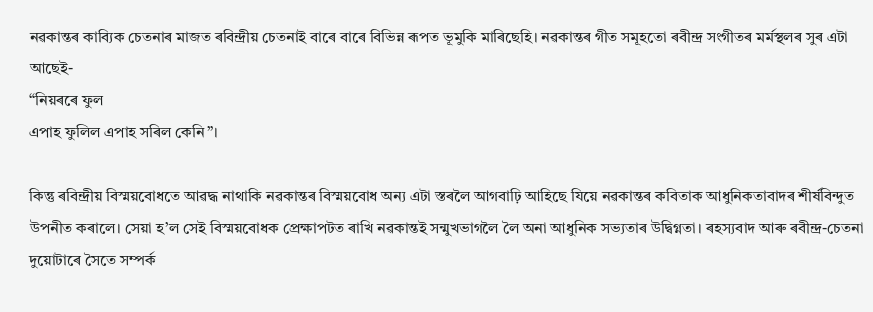নৱকান্তৰ কাব্যিক চেতনাৰ মাজত ৰবিন্দ্ৰীয় চেতনাই বাৰে বাৰে বিভিন্ন ৰূপত ভূমুকি মাৰিছেহি। নৱকান্তৰ গীত সমূহতো ৰবীন্দ্ৰ সংগীতৰ মৰ্মস্থলৰ সুৰ এটা আছেই-
“নিয়ৰৰে ফুল
এপাহ ফুলিল এপাহ সৰিল কেনি”।

কিন্তু ৰবিন্দ্ৰীয় বিস্ময়বোধতে আৱদ্ধ নাথাকি নৱকান্তৰ বিস্ময়বোধ অন্য এটা স্তৰলৈ আগবাঢ়ি আহিছে যিয়ে নৱকান্তৰ কবিতাক আধুনিকতাবাদৰ শীৰ্ষবিন্দুত উপনীত কৰালে। সেয়া হ’ল সেই বিস্ময়বোধক প্ৰেক্ষাপটত ৰাখি নৱকান্তই সন্মুখভাগলৈ লৈ অনা আধুনিক সভ্যতাৰ উদ্বিগ্নতা। ৰহস্যবাদ আৰু ৰবীন্দ্ৰ-চেতনা দুয়োটাৰে সৈতে সম্পৰ্ক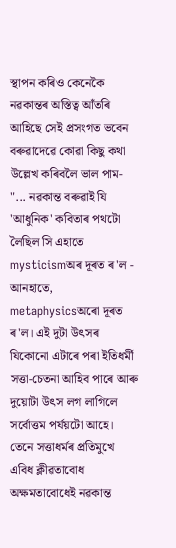স্থাপন কৰিও কেনেকৈ নৱকান্তৰ অস্তিত্ব আঁতৰি আহিছে সেই প্ৰসংগত ভবেন বৰুৱাদেৱে কোৱা কিছু কথা উল্লেখ কৰিবলৈ ভাল পাম-
"... নৱকান্ত বৰুৱাই যি 'আধুনিক' কবিতাৰ পথটো লৈছিল সি এহাতে mysticismঅৰ দূৰত ৰ'ল - আনহাতে, metaphysicsঅৰো দূৰত ৰ'ল। এই দুটা উৎসৰ যিকোনো এটাৰে পৰা ইতিধৰ্মী সত্তা-চেতনা আহিব পাৰে আৰু দুয়োটা উৎস লগ লাগিলে সৰ্বোত্তম পৰ্যয়টো আহে। তেনে সত্তাধৰ্মৰ প্ৰতিমুখে এবিধ ক্লীৱতাবোধ অক্ষমতাবোধেই নৱকান্ত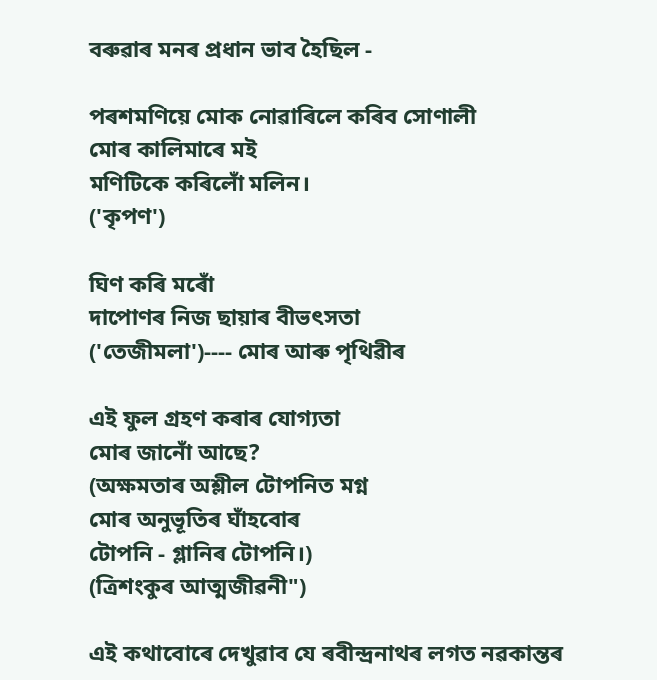বৰুৱাৰ মনৰ প্ৰধান ভাব হৈছিল -

পৰশমণিয়ে মোক নোৱাৰিলে কৰিব সোণালী
মোৰ কালিমাৰে মই
মণিটিকে কৰিলোঁ মলিন।
('কৃপণ')

ঘিণ কৰি মৰোঁ
দাপোণৰ নিজ ছায়াৰ বীভৎসতা
('তেজীমলা')---- মোৰ আৰু পৃথিৱীৰ

এই ফুল গ্ৰহণ কৰাৰ যোগ্যতা
মোৰ জানোঁ আছে?
(অক্ষমতাৰ অশ্লীল টোপনিত মগ্ন
মোৰ অনুভূতিৰ ঘাঁহবোৰ
টোপনি - গ্লানিৰ টোপনি।)
(ত্ৰিশংকুৰ আত্মজীৱনী")

এই কথাবোৰে দেখুৱাব যে ৰবীন্দ্ৰনাথৰ লগত নৱকান্তৰ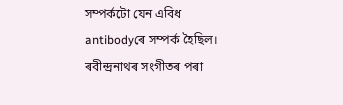সম্পৰ্কটো যেন এবিধ antibodyৰে সম্পৰ্ক হৈছিল। ৰবীন্দ্ৰনাথৰ সংগীতৰ পৰা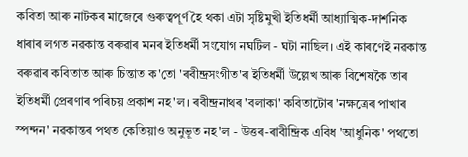কবিতা আৰু নাটকৰ মাজেৰে গুৰুত্বপূৰ্ণ হৈ থকা এটা সৃষ্টিমুখী ইতিধৰ্মী আধ্যাত্মিক-দাৰ্শনিক ধাৰাৰ লগত নৱকান্ত বৰুৱাৰ মনৰ ইতিধৰ্মী সংযোগ নঘটিল - ঘটা নাছিল। এই কাৰণেই নৱকান্ত বৰুৱাৰ কবিতাত আৰু চিন্তাত ক'তো 'ৰবীন্দ্ৰসংগীত'ৰ ইতিধৰ্মী উল্লেখ আৰু বিশেষকৈ তাৰ ইতিধৰ্মী প্ৰেৰণাৰ পৰিচয় প্ৰকাশ নহ'ল। ৰবীন্দ্ৰনাথৰ 'বলাকা' কবিতাটোৰ 'নক্ষত্ৰেৰ পাখাৰ স্পন্দন' নৱকান্তৰ পথত কেতিয়াও অনুভূত নহ'ল - উত্তৰ-ৰাবীন্দ্ৰিক এবিধ 'আধুনিক' পথতো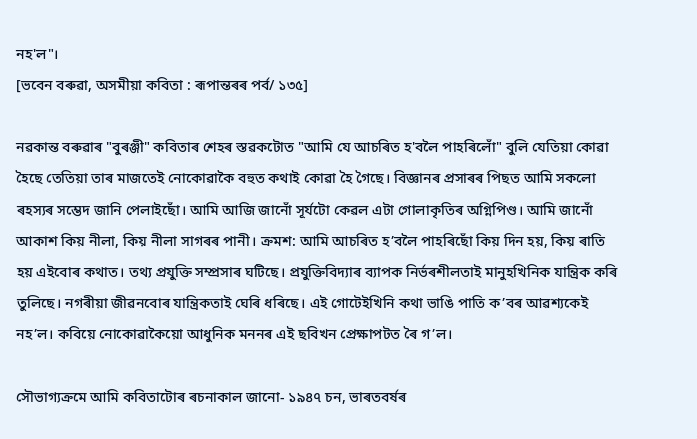নহ'ল"।
[ভবেন বৰুৱা, অসমীয়া কবিতা : ৰূপান্তৰৰ পৰ্ব/ ১৩৫]

নৱকান্ত বৰুৱাৰ "বুৰঞ্জী" কবিতাৰ শেহৰ স্তৱকটোত "আমি যে আচৰিত হ'বলৈ পাহৰিলোঁ" বুলি যেতিয়া কোৱা হৈছে তেতিয়া তাৰ মাজতেই নোকোৱাকৈ বহুত কথাই কোৱা হৈ গৈছে। বিজ্ঞানৰ প্ৰসাৰৰ পিছত আমি সকলো ৰহস্যৰ সম্ভেদ জানি পেলাইছোঁ। আমি আজি জানোঁ সূৰ্যটো কেৱল এটা গোলাকৃতিৰ অগ্নিপিণ্ড। আমি জানোঁ আকাশ কিয় নীলা, কিয় নীলা সাগৰৰ পানী। ক্ৰমশ: আমি আচৰিত হ’বলৈ পাহৰিছোঁ কিয় দিন হয়, কিয় ৰাতি হয় এইবোৰ কথাত। তথ্য প্ৰযুক্তি সম্প্ৰসাৰ ঘটিছে। প্ৰযুক্তিবিদ্যাৰ ব্যাপক নিৰ্ভৰশীলতাই মানুহখিনিক যান্ত্ৰিক কৰি তুলিছে। নগৰীয়া জীৱনবোৰ যান্ত্ৰিকতাই ঘেৰি ধৰিছে। এই গোটেইখিনি কথা ভাঙি পাতি ক’বৰ আৱশ্যকেই নহ’ল। কবিয়ে নোকোৱাকৈয়ো আধুনিক মননৰ এই ছবিখন প্ৰেক্ষাপটত ৰৈ গ’ল।

সৌভাগ্যক্ৰমে আমি কবিতাটোৰ ৰচনাকাল জানো- ১৯৪৭ চন, ভাৰতবৰ্ষৰ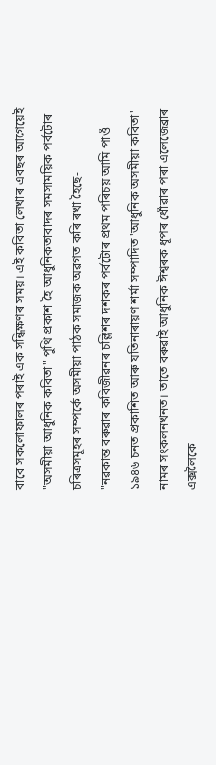বাবে সকলোফালৰ পৰাই এক সন্ধিক্ষণৰ সময়। এই কবিতা লেখাৰ এবছৰ আগেয়েই "অসমীয়া আধুনিক কবিতা" পুথি প্ৰকাশ হৈ আধুনিকতাবাদৰ সমসাময়িক পৰ্বটোৰ চৰিত্ৰসমূহৰ সম্পৰ্কে অসমীয়া পাঠক সমাজক অৱগত কৰি ৰখা হৈছে-
"নৱকান্ত বৰুৱাৰ কবিজীৱনৰ চল্লিশৰ দশকৰ পৰ্বটোৰ প্ৰথম পৰিচয় আমি পাওঁ ১৯৪৬ চনত প্ৰকাশিত আৰু যতিনাৰায়ণ শৰ্মা সম্পাদিত 'আধুনিক অসমীয়া কবিতা' নামৰ সংকলনখনত। তাতে বৰুৱাই আধুনিক ঈশ্বৰক ধূপৰ ধোঁৱাৰ পৰা এলেজেব্ৰাৰ এক্সলৈকে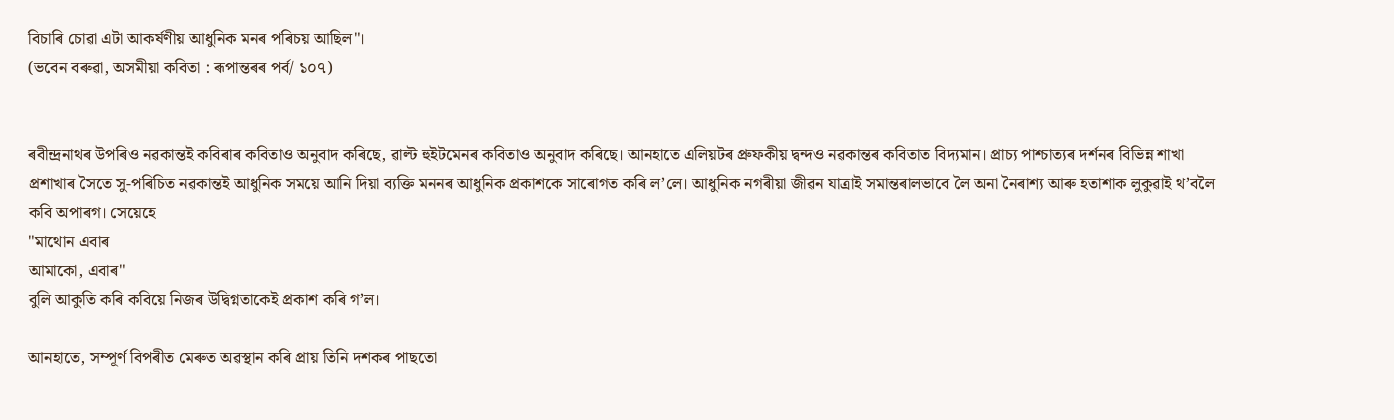বিচাৰি চোৱা এটা আকৰ্ষণীয় আধুনিক মনৰ পৰিচয় আছিল"।
(ভবেন বৰুৱা, অসমীয়া কবিতা : ৰূপান্তৰৰ পৰ্ব/ ১০৭)


ৰবীন্দ্ৰনাথৰ উপৰিও নৱকান্তই কবিৰাৰ কবিতাও অনুবাদ কৰিছে, ৱাল্ট হুইটমেনৰ কবিতাও অনুবাদ কৰিছে। আনহাতে এলিয়টৰ প্ৰুফকীয় দ্বন্দও নৱকান্তৰ কবিতাত বিদ্যমান। প্ৰাচ্য পাশ্চাত্যৰ দৰ্শনৰ বিভিন্ন শাখা প্ৰশাখাৰ সৈতে সু-পৰিচিত নৱকান্তই আধুনিক সময়ে আনি দিয়া ব্যক্তি মননৰ আধুনিক প্ৰকাশকে সাৰোগত কৰি ল’লে। আধুনিক নগৰীয়া জীৱন যাত্ৰাই সমান্তৰালভাবে লৈ অনা নৈৰাশ্য আৰু হতাশাক লুকুৱাই থ’বলৈ কবি অপাৰগ। সেয়েহে
"মাথোন এবাৰ
আমাকো, এবাৰ"
বুলি আকুতি কৰি কবিয়ে নিজৰ উদ্বিগ্নতাকেই প্ৰকাশ কৰি গ’ল।

আনহাতে, সম্পূৰ্ণ বিপৰীত মেৰুত অৱস্থান কৰি প্ৰায় তিনি দশকৰ পাছতো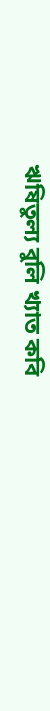ঋষিতুল্য বুলি খ্যাত কবি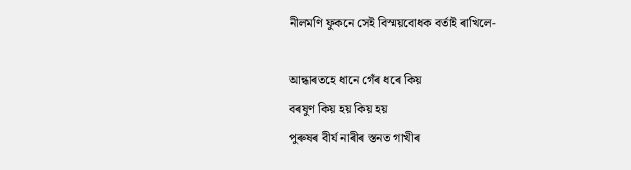নীলমণি ফুকনে সেই বিস্ময়বোধক বৰ্তাই ৰাখিলে-

আন্ধাৰতহে ধানে গেঁৰ ধৰে কিয়
বৰষুণ কিয় হয় কিয় হয়
পুৰুষৰ বীৰ্য নাৰীৰ স্তনত গাখীৰ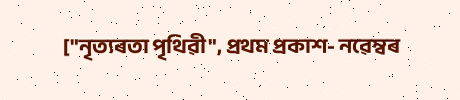["নৃত্যৰতা পৃথিৱী", প্ৰথম প্ৰকাশ- নৱেম্বৰ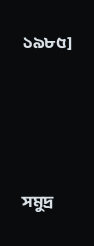১৯৮৫]




সমুদ্র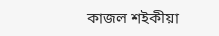কাজল শইকীয়া